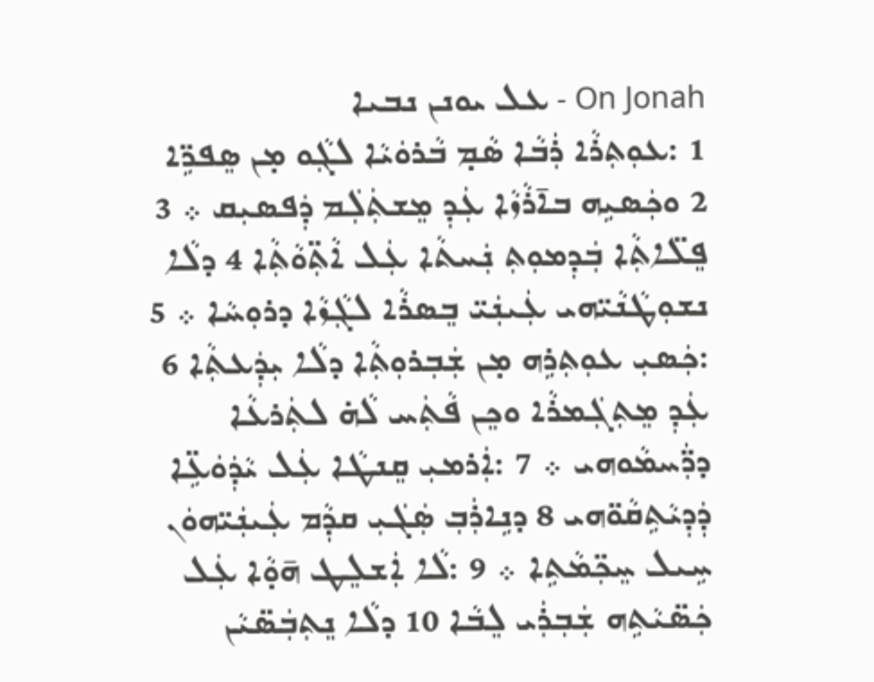On Jonah - ܥܠ ܝܘܢܢ ܢܒܝܐ
1 :ܥܘܼܬܼܪܵܐ ܪܲܒܵܐ ܣܵܡ̣ ܒܵܪܘܿܝܵܐ ܠܓܼܵܘ ܡ̣ܢ ܣܸܦܪܹ̈ܐ 2 ܘܟܲܣܝܹܗ ܒܐ̄ܪܵܙܵܐ ܥܲܕܼ ܡܸܫܬܲܠܲܡ ܕܲܦܣܝܼܩ ܀ 3 ܦܸܠ̈ܐܬܼܵܐ ܒܲܕܼܡܘܼܬܼ ܢܲܚܬܵܐ ܥܲܠ ܐܵܬܼ̈ܘܵܬܼܵܐ 4 ܕܠܵܐ ܢܫܘܼܛܵܢܵܝ̈ܗܝ ܥܲܝܢܲܝ̈ ܒܸܣܪܵܐ ܠܓܼܵܙܵܐ ܕܪܘܼܚܵܐ ܀ 5 :ܟܲܣܝܼ ܥܘܼܬܼܪܹܗ ܡ̣ܢ ܫܲܒܼܪܘܼܬܼܵܐ ܕܠܵܐ ܝܼܕܲܥܬܼܵܐ 6 ܥܲܕܼ ܡܸܬܼܓܲܡܪܵܐ ܘܟܸܢ ܦܵܬܲܚ ܠܵܗ̇ ܠܬܲܪܥܵܐ ܕܪ̈ܲܚܡܵܘܗܝ ܀ 7 :ܐܲܪܡܝܼ ܩܸܢܛܵܐ ܥܲܠ ܝܵܕܲܘܿܥܹ̈ܐ ܕܲܕܼܝܵܬܹܩܵܘ̈ܗܝ 8 ܕܢܹܐܪܲܒܼ ܣܲܓܿܝܼ ܩܕܼܵܡ ܥܲܝܢܲܝ̈ܗܘܿܢ ܚܹܝܠ ܚܸܟܼ̈ܡܵܬܹܐ ܀ 9 :ܠܵܐ ܐܲܫܠܸܛ ܗ̄ܘ̣ܵܐ ܥܲܠ ܟܲܣ̈ܝܵܬܹܗ ܫܲܒܼܪܲܝ ܠܸܒܵܐ 10 ܕܠܵܐ ܢܸܬܼܒܲܣ̈ܝܵܢ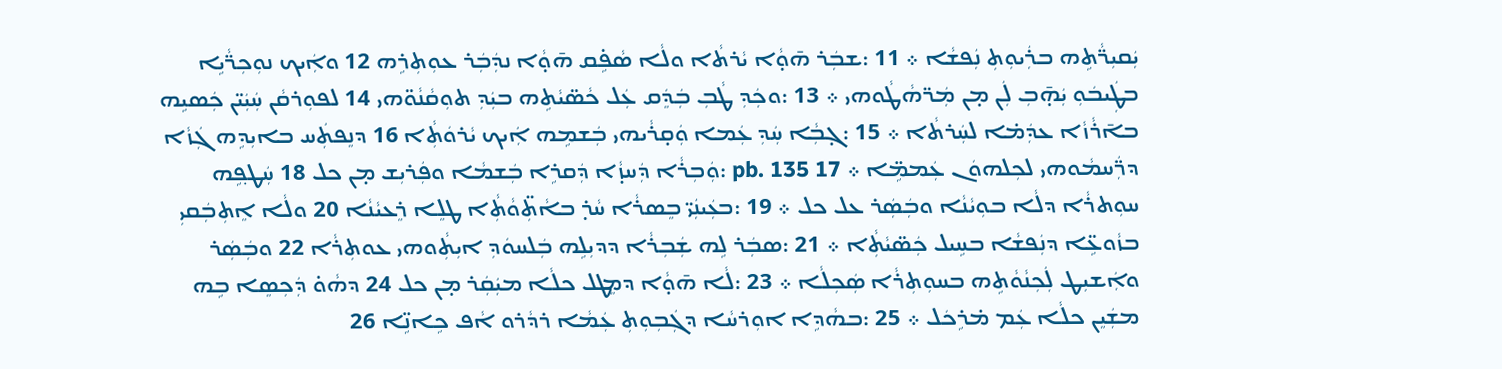ܝܲܩܝܼܪ̈ܵܬܹܗ ܒܪܲܝܘܼܬܼ ܢܲܦܫܵܐ ܀ 11 :ܫܒܲܪ ܗ̄ܘ̣ܵܐ ܝܵܪܬܵܐ ܘܠܵܐ ܣܵܦܹ̇ܩ ܗ̄ܘ̣ܵܐ ܢܕܲܒܲܪ ܥܘܼܬܼܪܹܗ 12 ܘܐܲܝܟ ܢܘܼܟܼܪ̈ܵܝܹܐ ܒܛܲܝܒܿܘܼ ܝܲܗ̣̄ܒܼ ܠܲܢ ܡ̣ܢ ܡܲܪ̈ܗܵܛܵܘܗܝ ܀ 13 :ܘܟܲܕܼ ܛܵܒܼ ܒܲܕܸܿܩ ܥܲܠ ܟܵܣ̈ܝܵܬܹܗ ܒܝܲܕܼ ܬܘܼܩܵܢܵܘ̈ܗܝ 14 ܠܦܘܼܪܩܵܢ ܚܲܝܲܝ̈ܢ ܟܲܣܝܹܗ ܒܐ̄ܪܵܙܵܐ ܥܕܲܡ̇ܐ ܠܚܲܪܬܵܐ ܀ 15 :ܓ̣ܒܼܵܐ ܚܲܕܼ ܥܲܡܐ ܘܲܩ̣ܪܵܝܗܝ ܒܲܫܡܹܗ ܐܲܝܟ ܝܵܪܘܿܬܼܵܐ 16 ܕܢܸܦܬܲܚ ܒܐܝܼܕܹܗ ܓܲܙܵܐ ܕܪ̈ܲܚܡܵܘܗܝ ܠܟܼܠܗܘܿܢ ܥܲܡܡܹ̈ܐ ܀ pb. 135 17 :ܘܲܒܼܪܵܐ ܕܲܚܙ̣ܵܐ ܕܲܩܪܹܐ ܒܲܫܡܵܐ ܘܦܲܪܝܼܫ ܡ̣ܢ ܟܠ 18 ܚܲܛܦܹ݂ܗ ܚܘܼܬܪܵܐ ܕܠܵܐ ܒܘܼܝܵܢܵܐ ܘܒܲܣܲܪ ܥܠ ܟܠ ܀ 19 :ܒܥܲܝܢܲܝ̈ ܒܸܣܪܵܐ ܚܵܪ̣ ܒܐܵܬܼ̈ܘܵܬܼܵܐ ܛܠܸܐ ܪܸܥܝܵܢܵܐ 20 ܘܠܵܐ ܐܸܬܼܒܲܩܝܼ ܒܙܵܘܥܹ̈ܐ ܕܢܲܦܫܵܐ ܒܚܹܝܠ ܟܲܣ̈ܝܵܬܼܵܐ ܀ 21 :ܣܒܲܪ ܠܹܗ ܫܲܒܼܪܵܐ ܕܕܝܼܠܹܗ ܒܲܠܚܘܿܕܼ ܐܝܼܬܼܵܘܗܝ ܥܘܬܼܪܵܐ 22 ܘܒܲܣܲܪ ܘܐܲܫܝܼܛ ܠܲܟܼܢܵܘܵܬܹܗ ܒܚܘܼܬܼܪܵܐ ܣܲܟܼܠܵܐ ܀ 23 :ܠܵܐ ܗ̄ܘ̣ܵܐ ܕܡܸܛܠ ܟܠܵܐ ܡܝܲܩܲܪ ܡ̣ܢ ܟܠ 24 ܕܗܵܘ̇ ܕܲܟܼܣܸܐ ܒܹܗ ܡܫܲܝܸܢ ܟܠܵܐ ܥܲܡ ܡ̇ܪܹܟܿܠ ܀ 25 :ܒܗܵܕܹܐ ܐܘܼܪܚܵܐ ܕܓܲܒܼܘܼܬܼ ܥܲܡܵܐ ܪܕܵܪܘ ܐܵܦ ܟܹܐܢܹ̈ܐ 26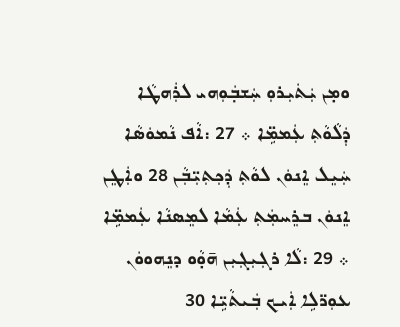ܘܡ̣ܢ ܝܲܬܿܝܼܪܘܼ ܚܲܫܒ݂ܿܘܼܗܝ ܠܪܲܗܛܵܐ ܕܲܠܵܘܵܬܼ ܥܲܡܡܹ̈ܐ ܀ 27 :ܐܵܦ ܢܵܡܘܿܣܵܐ ܚܲܝܸܠ ܐܸܢܘܿܢ ܠܘܵܬܼ ܕܲܟܼܬܼܝܼ̈ܒܼܵܢ 28 ܘܐܲܛܸܢ ܐܸܢܘܿܢ ܒܪܸܚܡܲܬܼ ܥܲܡܵܐ ܠܡܸܣܢܵܐ ܥܲܡܡܹ̈ܐ ܀ 29 :ܠܵܐ ܪܓܼܝܼܓܼܝܼܢ ܗ̄ܘ̣ܵܘ ܕܢܸܗܘܘܿܢ ܥܘܼܪ̈ܠܹܐ ܐܲܝܟ ܒܲܝܬܵܝܹ̈ܐ 30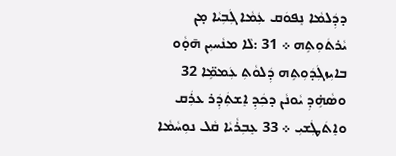ܕܕܲܠܡܵܐ ܢܸܦܘܿܩ ܥܲܡܵܐ ܓܲܒܼܝܵܐ ܡ̣ܢ ܝܵܪܬܿܘܼܬܹܗ ܀ 31 :ܠܵܐ ܡܢܵܚܝܼܢ ܗ̄ܘ̣ܵܘ ܒܐܝܼܙܓܲܕܿܘܼܬܹܗ ܕܲܠܘܵܬܼ ܥܲܡܡܹ̈ܐ 32 ܘܣܵܗܹ̇ܕܼ ܝܵܘܢܵܢ ܕܟܲܕܼ ܐܸܫܬܲܕܲܪ ܥܪܲܩ ܘܐܸܬܿܛܲܫܝܼ ܀ 33 ܥܸܒܼܪܵܝܵܐ ܩܵܠ ܢܘܼܚܵܡܵܐ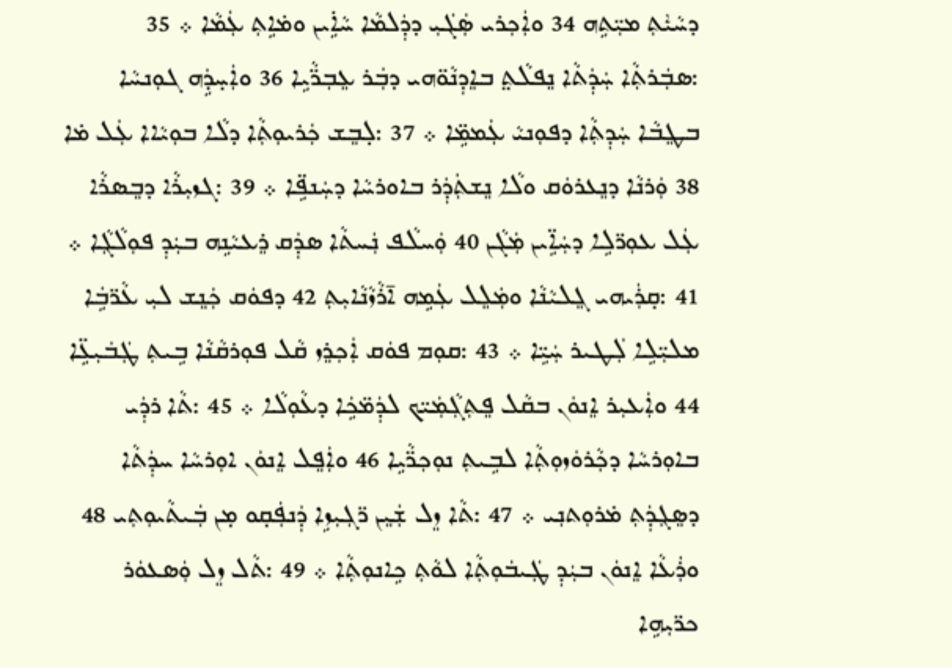ܕܚܵܝܑܬܼ ܡܝܼ̈ܬܹܗ 34 ܘܐܲܟܼܪܝ ܣܲܓܿܝܼ ܕܕܲܠܡܵܐ ܚܵܐܹ̇ܝܢ ܘܡ̇ܐܹܬܼ ܥܲܡܵܐ ܀ 35 :ܣܒܲܪܬܼܵܐ ܚܲܕܲܬܵܐ ܢܸܦܠܵܬ̤ ܒܐܸܕܼܢܵܘ̈ܗܝ ܕܒܲܪ ܥܸܒܼܪ̈ܵܝܹܐ 36 ܘܐܲܚ̣ܕܹܿܗ ܓܘܼܢܚܵܐ ܒܛܸܒܵܐ ܚܲܕܼܬܼܵܐ ܕܦܘܼܢܝܵ ܥܲܡܡܹ̈ܐ ܀ 37 :ܠ̣ܒܸܫ ܟܲܪܝܘܼܬܼܵܐ ܕܠܵܐ ܒܘܼܝܵܐܐ ܥܲܠ ܡ̇ܐ 38 ܘܲܪܢܵܐ ܕܢܸܥܪܘܿܩ ܘܠܵܐ ܢܸܫܬܲܕܲܪ ܒܐܘܪܚܵܐ ܕܚܲܢܦܹ̈ܐ ܀ 39 :ܓܙܝܼܪܵܐ ܕܒܸܣܪܵܐ ܥܲܠ ܥܘܼܪ̈ܠܹܐ ܕܚܲܐܹ̈ܝܢ ܡܲܓܵܢ 40 ܘܲܚܠܵܦ ܢܲܚܬܵܐ ܣܕܲܩ ܪܸܥܝܵܢܹܗ ܒܝܲܕܼ ܦܘܼܠܵܓܼܵܐ ܀ 41 :ܩ̣ܪܲܝܗܝ ܓܸܠܝܵܢܵܐ ܘܡܲܠܸܠ ܥܲܡܹܗ ܐ̄ܪܵܙܵܢܵܐܝܼܬܼ 42 ܕܦܘܿܩ ܟܲܢܸܫ ܠܝܼ ܥܵܪ̈ܒܹܿܐ ܡܠܝܼ̈ܠܹܐ ܠܲܛܝܪ ܚܲܝܹ̈ܐ ܀ 43 :ܩܘܼܡ ܦܘܿܩ ܐܲܟܼܪܸܙ ܩܵܠ ܦܘܼܪܩܵܢܵܐ ܒܹܝܬܼ ܛܲܒܿܝܼܥܹ̈ܐ 44 ܘܐܲܥܝܼܪ ܐܸܢܘܿܢ ܒܩܵܠ ܦܸܬܼܓܼܵܡܲܝ̈ܟ ܠܕܲܡ̈ܟܹܿܐ ܕܥܵܘܼܠܵܐ ܀ 45 :ܬܵܐ ܪܕܲܝ ܒܐܘܼܪܚܵܐ ܕܟܼܵܪܘܿܙܘܼܬܼܵܐ ܠܒܹܝܬܼ ܢܘܼܟܼܪ̈ܵܝܹܐ 46 ܘܐܲܦܸܠ ܐܸܢܘܿܢ ܐܘܼܪܚܵܐ ܚܕܲܬܵܐ ܕܣܸܓܼܕܲܬܼ ܡ̇ܪܘܼܬܢܼܝ ܀ 47 :ܬܵܐ ܙܸܠ ܫܲܝܸܢ ܪ̈ܓܼܝܼܙܹܐ ܕܲܢܦܲܩ̣ܘ ܡ̣ܢ ܒܲܝܬܵܝܘܼܬܼܝ 48 ܘܪܲܥܵܐ ܐܸܢܘܿܢ ܒܝܲܕܼ ܛܲܝܒܿܘܼܬܼܵܐ ܠܘܵܬܼ ܟܹܐܢܘܼܬܼܵܐ ܀ 49 :ܬܵܠ ܙܸܠ ܘܲܣܥܘܿܪ ܟܪ̈ܝܼܗܹܐ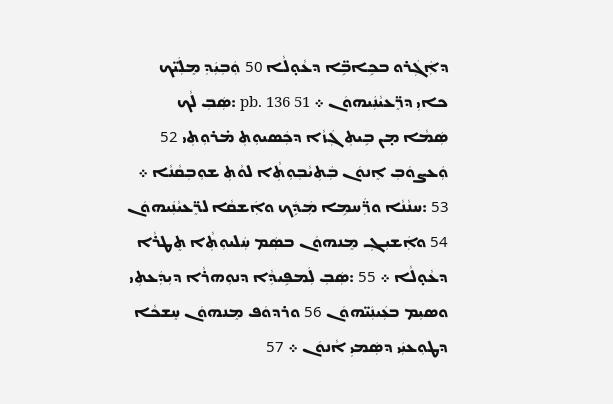ܕܐܲܓܲܪܘ ܒܟܹܐܒܹ̈ܐ ܕܥܵܘ̣ܠܵܐ 50 ܘܲܒܼܝܲܕܼ ܡܸܠܲܝ̈ܟ ܟܐܝܼ ܕܪܸ̈ܥܝܵܢܲܝܗܘܿܢ ܀ pb. 136 51 :ܣܲܒܼ ܠܵܟ ܣܲܡܵܐ ܡ̣ܢ ܒܹܝܬܼ ܓܲܙܵܐ ܕܟܲܣܝܘܼܬܼ ܡ̇ܪܘܼܬܼܝ 52 ܘܲܥܨܘܿܒܼ ܐܸܢܘܿܢ ܒܲܬܼܝܵܒܼܘܼܬܼܵܐ ܠܘܵܬܼ ܫܘܼܒܼܩܵܢܵܐ ܀ 53 :ܚܢܵܢܵܐ ܘܪ̈ܲܚܡܹܐ ܡܲܕܹܿܟ ܘܐܲܫܩܵܐ ܠܪܸ̈ܥܝܵܢܲܝܗܘܿܢ 54 ܘܐܲܫܝܼܓܼ ܡܸܢܗܘܿܢ ܒܣܲܡ ܚܲܠܝܘܼܬܼܵܐ ܬܸܛܪܵܐ ܕܥܵܘ̣ܠܵܐ ܀ 55 :ܣܲܒܼ ܠܲܡܦܹܝܕܼܵܐ ܕܢܘܼܗܪܵܐ ܕܝܼܕܲܥܬܼܝ ܘܣܝܼܡ ܒܥܲܝܢܲܝ̈ܗܘܿܢ 56 ܘܪܕܘܿܦ ܡܸܢܗܘܿܢ ܚܸܫܟܵܐ ܕܛܘܼܥܝܲܝ ܕܣܲܡܝܼ ܐܵܢܘܿܢ ܀ 57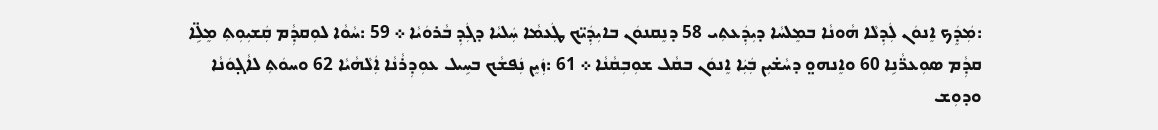:ܡܲܕܸܿܟ ܐܸܢܘܿܢ ܠܲܕܼܠܵܐ ܗܵܘܢܵܐ ܒܡܸܠܚܵܐ ܕܝܼܕܲܥܬܼܝ 58 ܕܢܸܩܢܘܿܢ ܒܐܝܼܕܲܝ̈ܟ ܛܲܥܡܵܐ ܚܲܠܝܵܐ ܕܓܲܕܼ ܒܵܪܘܿܝܵܐ ܀ 59 :ܚܵܘܵܐ ܠܘܼܩܕܼܵܡ ܩܲܫܝܼܘܼܬܼ ܡܸܠܹ̈ܐ ܩܕܼܵܡ ܣܘܼܥܪ̈ܵܢܹܐ 60 ܘܐܸܢܗܘ̤ ܕܚܵܫ̇ܝܼܢ ܒܲܝܲܐ ܐܸܢܘܿܢ ܒܩܵܠ ܫܘܼܒܼܩܵܢܵܐ ܀ 61 :ܙܲܝܸܢ ܢܲܦܫܵܟ ܒܚܹܝܠ ܥܘܼܕܼܪܵܢܵܐ ܐܲܠܵܗܵܝܵܐ 62 ܘܚܘܿܬܼ ܠܐܵܓ̣ܘܿܢܵܐ ܘܕܘܼܫ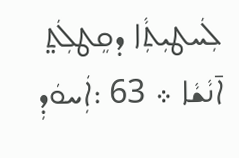ܠܲܚܛܝܼܬܼܵܐ ܕܩܸܛܠܲܬ̤ ܐ̄ܢܵܫܵܐ ܀ 63 :ܐܲܚܘܿܕܼ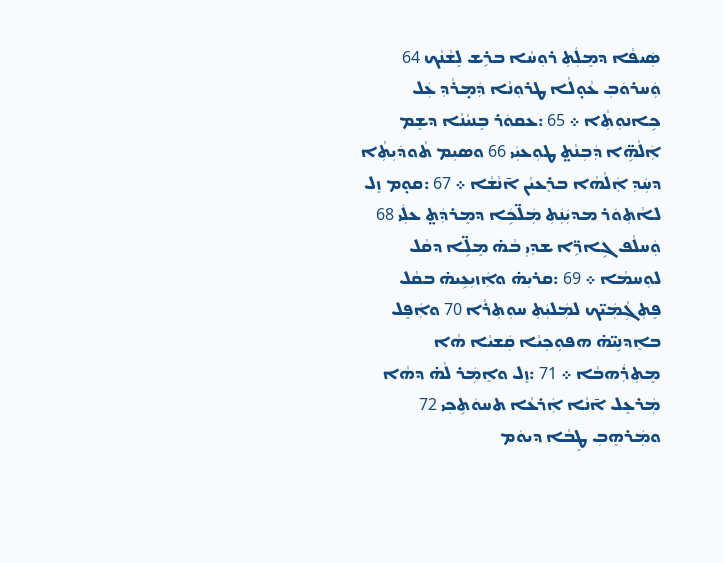ܣܲܝܦܵܐ ܕܡܸܠܲܬܼ ܪܘܼܚܵܐ ܒܪܹܫ ܠܸܫܵܢܵܟ 64 ܘܲܚܪܘܿܒܼ ܥܵܘ̣ܠܵܐ ܛܪܘܼܢܵܐ ܕܲܡ̣ܪܵܕܼ ܥܲܠ ܟܹܐܢܘܼܬܼܵܐ ܀ 65 :ܥܩܘܿܪ ܒܸܢܝܵܢܵܐ ܕܫܸܡ ܐܲܠܵܗܹ̈ܐ ܕܲܒܼܢܵܬ̤ ܛܘܼܥܝܲܝ 66 ܘܣܝܼܡ ܬܵܘܕܿܝܼܬܼܵܐ ܕܚܲܕܼ ܐܲܠܵܗܵܐ ܒܪܸܥܝܵܢ ܐ̄ܢܵܫܵܐ ܀ 67 :ܩܘ̣ܡ ܙܸܠ ܠܐܵܬܼܘܿܪ ܡܕܝܲܢܲܬܼ ܡܲܠ̈ܟܹܿܐ ܕܡܸܪܕܲܬ̤ ܥܠܲܝ 68 ܘܲܚܠܵܦ ܓܹܐܪܹ̈ܐ ܫܕܼܝܼ ܒܵܗ̇ ܡܸܠܹ̈ܐ ܕܩܵܠ ܠܘܼܚܡܵܐ ܀ 69 :ܩܪܝܼܗ̇ ܘܐܲܙܝܼܥܹܝܗ̇ ܒܩܵܠ ܦܸܬܼܓܼܵܡܲܝ̈ܟ ܠܡܲܠܝܲܬܼ ܚܘܼܬܼܪܵܐ 70 ܘܐܲܦܸܠ ܒܐܸܕܢܹܝ̈ܗ̇ ܗܦܘܼܟܼܝܵܐ ܩܲܫܝܵܐ ܗܵܐ ܡܸܬܼܪܲܗܒܵܐ ܀ 71 :ܙܸܠ ܘܐܸܡܲܪ ܠܵܗ̇ ܕܗܵܐ ܡܲܪܥܸܠ ܐ̄ܢܵܐ ܐܲܪܥܵܐ ܬܚܘܿܬܹܟܼܝ 72 ܘܡܲܪܗܸܒܼ ܛܸܒܵܐ ܕܝܘܿܡ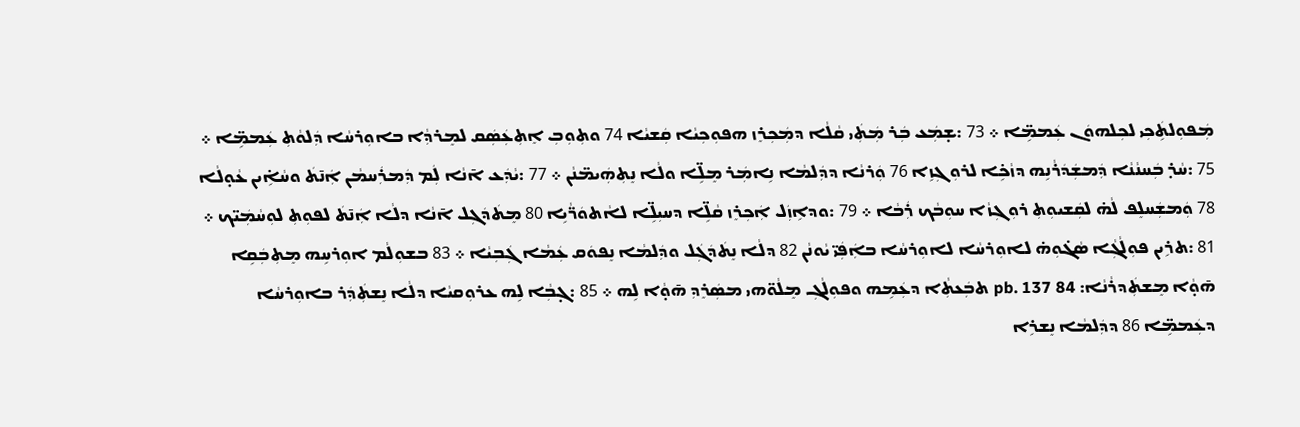ܡܲܦܘܼܠܬܹܿܟܼܝ ܠܟܼܠܗܘܿܢ ܥܲܡܡܹ̈ܐ ܀ 73 :ܫ̣ܡܲܥ ܒܲܪ ܡܲܬܲܝ ܩܵܠܵܐ ܕܡܲܟܼܪܸܙ ܗܦܘܼܟܼܝܵܐ ܩܲܫܝܵܐ 74 ܘܬܼܘܼܒܼ ܐܸܬܼܥܲܣܲܩ ܠܡܸܪܕܼܵܐ ܒܐܘܼܪܚܵܐ ܕܲܠܘܵܬܼ ܥܲܡܡܹ̈ܐ ܀ 75 :ܚܵܪ̣ ܒܲܚܢܵܢܵܐ ܕܲܡܫܲܕܿܪܵܢܹܗ ܕܙܵܟܹ̇ܐ ܠܪܘܼܓܼܙܹܐ 76 ܘܲܪܢܵܐ ܕܕܲܠܡܵܐ ܢܹܐܡܲܪ ܡܸܠܹ̈ܐ ܘܠܵܐ ܢܸܬܼܗܲܝܡ̈ܢܵܢ ܀ 77 :ܝܵܕܲܥ ܐ̄ܢܵܐ ܠܲܡ ܕܲܡܪܲܚܡܵܢ ܐܲܢ̄ܬܿ ܘܚܵܐܹ̇ܝܢ ܥܵܘ̣ܠܵܐ 78 ܘܲܡܫܲܚܠܸܦ ܠܵܗ̇ ܠܩܲܫܝܘܼܬܼ ܪܘܼܓܼܙܵܐ ܚܘܼܒܵܟ ܪܲܒܵܐ ܀ 79 :ܘܕܐܹܙܲܠ ܐܲܟܼܪܸܙ ܩܵܠܹ̈ܐ ܕܚܝܼܠܹ̈ܐ ܠܐܵܬܘܿܪ̈ܵܝܹܐ 80 ܡܸܬܿܕܿܓܼܠ ܐ̄ܢܵܐ ܕܠܵܐ ܐܲܢ̄ܬܿ ܠܦܘܼܬܼ ܠܘܼܚܵܡܲܝ̈ܟ ܀ 81 :ܬܪܹܝܢ ܦܘܼܠܵܓܼܵܐ ܣܵܓ̇ܘܼܗ̇ ܠܐܘܼܪܚܵܐ ܠܐܘܼܪܚܵܐ ܒܐܲܦܲܝ̈ ܝܵܘܢܵܢ 82 ܕܠܵܐ ܢܸܬܿܕܿܓܲܠ ܘܕܲܠܡܵܐ ܢܸܦܘܿܩ ܥܲܡܵܐ ܓܲܒܼܝܵܐ ܀ 83 ܒܫܘܼܠܵܡ ܐܘܼܪܚܹܗ ܡܸܬܼܒܲܩܹܐ ܗ̄ܘ̣ܵܐ ܡܸܫܬܲܕܪܵܢܵܐ: pb. 137 84 ܬܒܲܥܬܼܵܐ ܕܥܲܡܹܗ ܘܦܘܼܠܵܓܼ ܡܸܠܵܘ̈ܗܝ ܡܣܲܪܸܕܼ ܗ̄ܘ̣ܵܐ ܠܹܗ ܀ 85 :ܓ̣ܒܼܵܐ ܠܹܗ ܥܪܘܼܩܝܵܐ ܕܠܵܐ ܢܸܫܬܲܕܲܪ ܒܐܘܼܪܚܵܐ ܕܥܲܡܡܹ̈ܐ 86 ܕܕܲܠܡܵܐ ܢܸܫܪܹܐ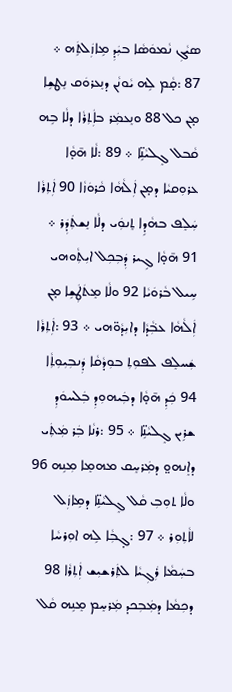ܣܝܵܓܼ ܢܵܡܘܿܣܵܐ ܒܝܲܕܼ ܡܹܐܙܲܠܬܹܿܗ ܀ 87 :ܩ̣ܵܡ ܠܹܗ ܝܵܘܢܵܢ ܕܢܸܥܪܘܿܩ ܢܸܛܫܹܐ ܡ̣ܢ ܟܠ 88 ܘܢܸܥܡܲܪ ܒܐܲܬܼܪܵܐ ܕܠܵܐ ܒܹܗ ܩܵܒܠ ܓܸܠܝܵܢܹ̈ܐ ܀ 89 :ܠܵܐ ܗ̄ܘ̣ܵܐ ܥܪܘܼܩܝܵܐ ܕܡ̣ܢ ܐܲܠܵܗܵܐ ܟܵܪܘܿܙܵܐ 90 ܐܲܬܼܪܵܐ ܚܲܠܸܦ ܒܗܵܕܹܐ ܬܸܢܘܲܝ ܕܠܵܐ ܢܸܫܬܲܕܲܪ ܀ 91 ܗ̄ܘ̣ܵܐ ܓܹܝܪ ܕܲܒܼܟܼܠ ܐܝܼܬܼܵܘܗܝ ܚܹܝܠ ܒܵܪܘܿܝܵܐ 92 ܘܠܵܐ ܡܸܬܿܛܲܫܹܐ ܡ̣ܢ ܐܲܠܵܗܵܐ ܥܒܼܵ݁ܕܵܐ ܕܐܝܼܕܵܘ̈ܗܝ ܀ 93 :ܐܲܬܼܪܵܐ ܫܲܚܠܸܦ ܠܦܘܼܬܼ ܒܘܼܕܵܩܵܐ ܕܲܢܒܼܝܼܘܼܬܼܵܐ 94 ܟܲܕܼ ܗ̄ܘ̣ܵܐ ܕܒܲܝܗܘܼܕܼ ܒܲܠܚܘܿܕܼ ܫܪܹܝܢ ܓܸܠܝܵܢܹ̈ܐ ܀ 95 :ܪܢܵܐ ܒܲܪ ܡܲܬܲܝ ܕܐܸܢܗܘ̤ ܕܡܲܪܚܸܩ ܡܗܡܸܐ ܡܼܢܹܗ 96 ܘܠܵܐ ܬܘܼܒܼ ܩܵܠ ܓܸܠܝܵܢܹ̈ܐ ܕܡܹܐܙܲܠ ܠܐܵܬܼܘܼܪ ܀ 97 :ܓ̣ܒܼܵܐ ܠܹܗ ܐܘܼܪܚܵܐ ܒܚܲܡܵܐ ܪܲܓܼܝܵܐ ܠܬܲܪܫܝܼܫ ܐܲܬܼܪܵܐ 98 ܕܟܼܡܵܐ ܕܡܲܒܼܟܕ ܡܲܪܚܸܡ ܡܸܢܹܗ ܩܵܠ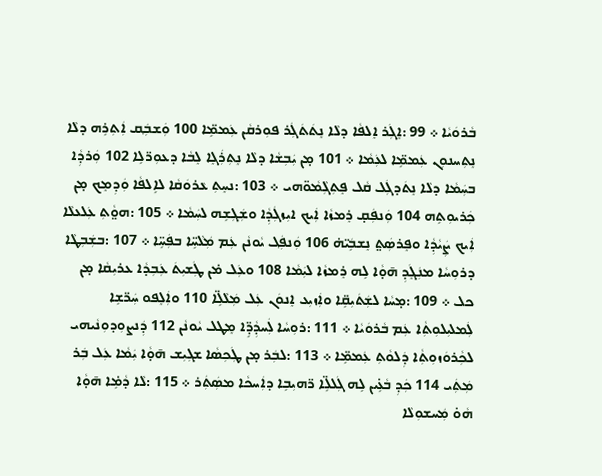ܒܵܪܘܿܝܵܐ ܀ 99 :ܐܸܓܲܪ ܐܸܠܦܵܐ ܕܠܵܐ ܢܸܬܿܬܿܓܲܪ ܦܘܼܪܩܵܢ ܥܲܡܡܹ̈ܐ 100 ܘܲܫܒ݂ܲܩ ܐܲܬܼܪܹܗ ܕܠܵܐ ܢܸܬܼܚܢܘܼܢ ܥܲܡܡܹ̈ܐ ܠܥܲܡܵܐ ܀ 101 ܡ̣ܢ ܝܲܒܼܫܵܐ ܕܠܵܐ ܢܸܬܼܪܲܓܸܐ ܠܸܒܵܐ ܕܥܘܼܪ̈ܠܹܐ 102 ܘܲܪܕܼܵܐ ܒܚܲܡܵܐ ܕܠܵܐ ܢܸܬܿܕܓܲܠ ܩܵܠ ܦܸܬܼܓܼܵܡܵܘ̈ܗܝ ܀ 103 :ܢܚܸܬܼ ܥܵܪܘܿܩܵܐ ܠܐܹܠܦܵܐ ܘܲܕܼܡܸܟ ܡ̣ܢ ܟܲܪܝܘܼܬܹܗ 104 ܘܲܢܦܲܩ̣ ܪܸܡܙܵܐ ܐܲܝܟ ܐܝܼܙܓܲܕܼܵܐ ܘܫܲܓܼܫܹܗ ܠܚܲܡܵܐ ܀ 105 :ܗܘ̤ܵܬܼ ܥܲܠܥܠܵܐ ܐܲܝܟ ܨܲܝܵܕܼܵܐ ܘܦܸܪܣܲܬ̤ ܢܸܫܒܹܿܝ̈ܗ̇ 106 ܘܲܢܦ݂ܲܠ ܝܵܘܢܵܢ ܥܲܡ ܡܲܠܵܚܹ̈ܐ ܒܦܲܚܹ̈ܐ ܀ 107 :ܒܫܲܒܼܛܵܐ ܕܪܘܼܚܵܐ ܡܢܲܓܸܿܕܼ ܗ̄ܘ̣ܵܐ ܠܹܗ ܪܸܡܙܵܐ ܠܝܲܡܵܐ 108 ܘܥܲܠ ܡ̇ܢ ܛܲܫܝܼܬܿ ܥܲܒܼܕܵܐ ܥܪܝܼܩܵܐ ܡ̣ܢ ܟܠ ܀ 109 :ܡ̣ܚܵܐ ܠܫܲܬܿܝܼܩܹ̈ܐ ܘܐܲܙܝܼܥ ܐܸܢܘܿܢ ܥܲܠ ܡܲܠܵܠܹ̈ܐ 110 ܘܐܲܠܸܦܘ ܚܲܪ̈ܫܹܐ ܠܲܡܠܝܼܠܘܼܬܼܵܐ ܥܲܡ ܒܵܪܘܿܝܵܐ ܀ 111 :ܪܘܼܚܵܐ ܠܲܚܕܼܵܕܹ̈ܐ ܡܸܛܠ ܝܵܘܢܵܢ 112 ܕܲܢܨܘܼܕܘܼܢܵܝܗܝ ܠܟܼܵܪܘܿܙܘܼܬܼܵܐ ܕܲܠܘܵܬܼ ܥܲܡܡܹ̈ܐ ܀ 113 :ܠܒܲܪ ܡ̣ܢ ܛܲܟܼܣܵܐ ܫܓܼܝܼܫ ܗ̄ܘ̣ܵܐ ܝܲܡܵܐ ܥܲܠ ܒܲܪ ܡܲܬܲܝ 114 ܟܲܕܼ ܒܵܥܹ̇ܝܢ ܠܹܗ ܓܲܠܠܹ̈ܐ ܪ̈ܗܝܼܒܹܐ ܕܐܲܚܟܵܐ ܡܣܲܬܲܪ ܀ 115 :ܠܵܐ ܕܵܡܹ̇ܐ ܗ̄ܘ̣ܵܐ ܗܵܘ̇ ܡܲܚܫܘܼܠܵܐ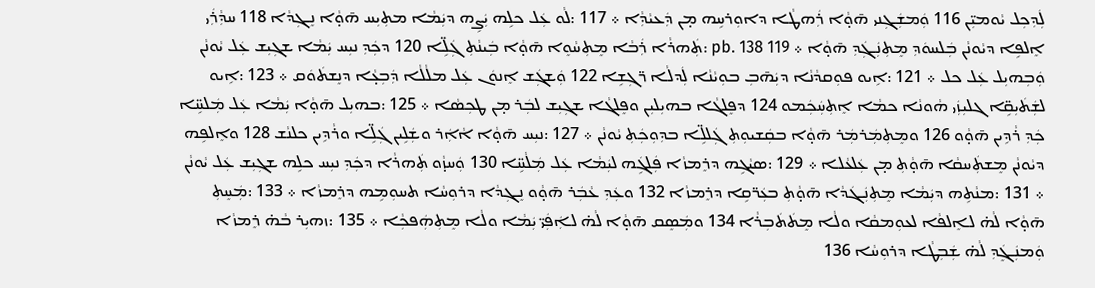ܠܲܕܼܟܼܠ ܝܵܘܡܝܼ̈ܢ 116 ܘܲܡܫܲܓܼܢܝ ܗ̄ܘ̣ܵܐ ܪܲܗܛܵܐ ܕܐܘܼܪܚܹܗ ܡ̣ܢ ܕܲܥܝܵܕܼܵܐ ܀ 117 :ܠܵܘ ܥܲܠ ܟܠܹܗ ܝܲܨܹܗ ܕܝܲܡܵܐ ܡܬܼܝܼܚ ܗ̄ܘ̣ܵܐ ܢܸܓܼܕܵܐ 118 ܚܕܼܵܪܲܝ ܐܸܠܦܹܐ ܕܝܵܘܢܵܢ ܒܲܠܚܘܿܕܼ ܡܸܬܼܢܲܓܲܕܼ ܗ̄ܘ̣ܵܐ ܀ pb. 138 119 :ܬܲܗܪܵܐ ܪܲܒܵܐ ܡܸܬܼܚܵܘܸܐ ܗ̄ܘ̣ܵܐ ܒܲܝܢܵܬܼ ܓܲܠܹ̈ܐ 120 ܕܟܲܕܼ ܢܝܼܚ ܝܲܡܵܐ ܫܓܼܝܼܫ ܥܲܠ ܝܵܘܢܵܢ ܘܲܒܼܗܝܼܠ ܥܲܠ ܟܠ ܀ 121 :ܐܹܝܘ ܦܘܼܩܕܵܢܵܐ ܕܝܲܗ̄ܒܼ ܒܘܼܝܵܢܵܐ ܠܲܕܠܵܐ ܪ̈ܓܼܫܹܐ 122 ܘܲܫܓܲܫ ܐܸܢܘܿܢ ܥܲܠ ܡܠܵܠܵܐ ܕܲܒܼܥ̣ܵܐ ܕܢܸܫܬܿܘܿܩ ܀ 123 :ܐܹܝܘ ܠܫܲܬܿܝܼܩܹ̈ܐ ܓܠܝܼܙܲܝ ܗܵܘܢܵܐ ܟܡܵܐ ܐܸܬܼܚܲܟܲܡܘ 124 ܕܦܸܠܓܵܐ ܒܗܝܼܠܝܼܢ ܘܦܸܠܓܵܐ ܫܓܼܝܼܫ ܠܒܲܪ ܡ̣ܢ ܛܟܼܣܵܐ ܀ 125 :ܒܗܝܼܠ ܗ̄ܘ̣ܵܐ ܝܲܡܵܐ ܥܲܠ ܡܲܠܚܹ̈ܐ ܟܲܕܼ ܪܵܕܹܝܢ ܗ̄ܘ̣ܵܘ 126 ܘܡܸܬܼܡܲܪܡܲܪ ܗ̄ܘ̣ܵܐ ܒܩܲܫܝܘܼܬܼ ܓܲܠܠܹ̈ܐ ܒܕܼܘܼܟܲܬܼ ܝܵܘܢܵܢ ܀ 127 :ܢܝܼܚ ܗ̄ܘ̣ܵܐ ܐܵܐܲܪ ܘܫܲܠܹܝܢ ܓܲܠܹ̈ܐ ܘܪܵܕܹܝܢ ܟܠܢܵܫ 128 ܘܐܸܠܦܹܗ ܕܝܵܘܢܵܢ ܡܸܫܬܲܚܩܵܐ ܗ̄ܘ̣ܵܬܼ ܡ̣ܢ ܥܲܠܥܵܠܐ ܀ 129 :ܣܝܵܓܹܗ ܕܪܸܡܙܵܐ ܦܲܠܓܹܿܗ ܠܝܲܡܵܐ ܥܲܠ ܡܲܠܵܚܹ̈ܐ 130 ܘܲܚܙ̣ܵܘ ܬܲܗܪܵܐ ܕܟܲܕܼ ܢܝܼܚ ܟܠܹܗ ܫܓܼܝܼܫ ܥܲܠ ܝܵܘܢܵܢ ܀ 131 :ܡܢܵܬܹܗ ܕܝܲܡܵܐ ܡܸܬܼܢܲܓܿܕܵܐ ܗ̄ܘ̣ܵܬܼ ܒܥܲܪ̈ܩܹܐ ܕܪܸܡܙܵܐ 132 ܘܥܲܕܼ ܥܵܒܲܪ ܗ̄ܘ̣ܵܘ ܢܸܓܼܕܵܐ ܕܪܘܼܚܵܐ ܬܚܘܼܡܹܗ ܕܪܸܡܙܵܐ ܀ 133 :ܡܲܚܸܬܼ ܗ̄ܘ̣ܵܐ ܠܵܗ̇ ܠܐܸܠܦܵܐ ܠܥܘܼܡܩܵܐ ܘܠܵܐ ܡܸܬܿܬܿܒܼܪܵܐ 134 ܘܡܲܣܸܩ ܗ̄ܘ̣ܵܐ ܠܵܗ̇ ܠܐܲܦܲܝ̈ ܝܲܡܵܐ ܘܠܵܐ ܡܸܬܼܗܲܦܟܼܵܐ ܀ 135 :ܙܗܝܼܪ ܒܵܗ̇ ܪܸܡܙܵܐ ܘܲܡܢܲܓܸܿܕܼ ܠܵܗ̇ ܫܲܒܼܛܵܐ ܕܪܘܼܚܵܐ 136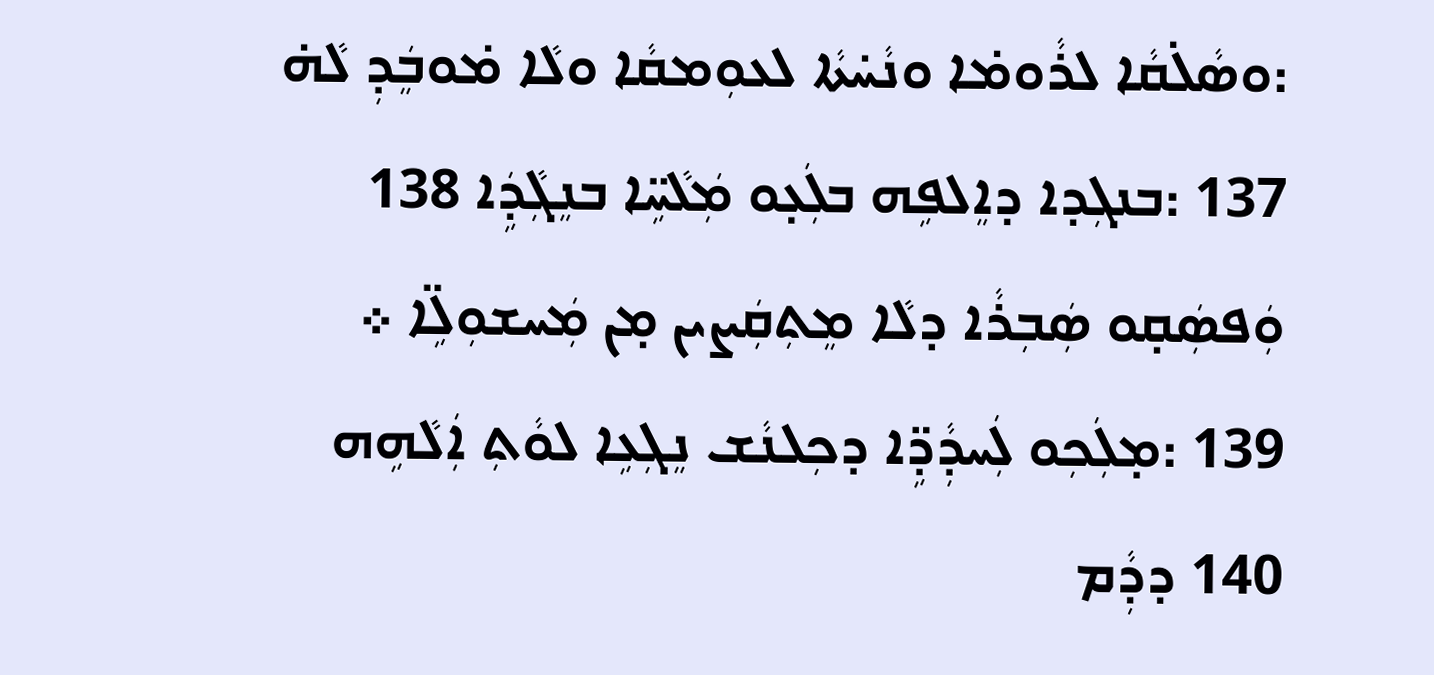:ܘܣܵܠ̇ܩܵܐ ܠܪܵܘܡ̇ܐ ܘܢܵܚ̇ܬܵܐ ܠܥܘܼܡܩܵܐ ܘܠܵܐ ܡ̇ܘܒܸܿܕܼ ܠܵܗ̇ 137 :ܒܢܓܼܕܐ ܕܐܸܠܦܹܗ ܒܠܲܥ̣ܘ ܡܲܠܵܚܹ̈ܐ ܒܢܸܓܼܵܕܹܿܐ 138 ܘܲܦܣܲܩ̣ܘ ܣܲܒܼܪܵܐ ܕܠܵܐ ܡܸܬܼܩܲܨܝܢ ܡ̣ܢ ܡܲܚܫܘܼܠܹ̈ܐ ܀ 139 :ܡ̣ܠܲܟܼܘ ܠܲܚܕܼܵܕܹ̈ܐ ܕܟܼܠܢܵܫ ܢܸܓܼܥܹܐ ܠܘܵܬܼ ܐܲܠܵܗܹܗ 140 ܕܕܼܵܡ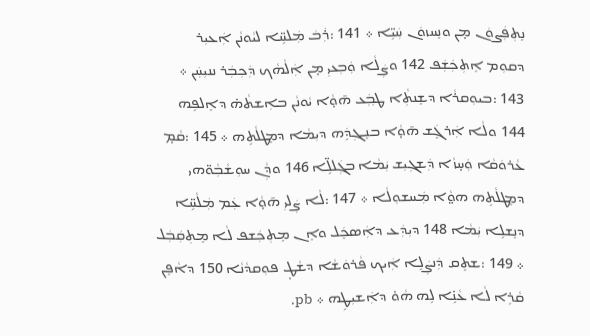ܢܸܬܼܦܲܨܘܿܢ ܡ̣ܢ ܘܢܸܚܙܘܿܢ ܚܲܝܹ̈ܐ ܀ 141 :ܪܲܒܿ ܡܲܠܚܹ̈ܐ ܠܝܵܘܢܵܢ ܐܲܥܝܼܪ ܕܩܘܼܡ ܐܸܬܼܟܲܫܲܦ 142 ܘܨܲܠܵܐ ܘܲܒܼܥܝܼ ܡ̣ܢ ܐܲܠܵܗܵܟ ܕܲܟܼܒܲܪ ܢܢܝܼܚܲܢ ܀ 143 :ܒܝܘܼܩܪܵܐ ܕܫܸܢܬܼܵܐ ܛܒ݂ܲܥ ܗ̄ܘ̣ܵܐ ܝܵܘܢܵܢ ܒܐܼܫܬܵܗ̇ ܕܐܸܠܦܹܗ 144 ܘܠܵܐ ܐܲܪܓܸܿܫ ܗ̄ܘ̣ܵܐ ܒܢܸܓܼܕܹܿܗ ܕܝܼܡܵܐ ܕܡܸܛܠܵܬܹܗ ܀ 145 :ܩܵܡ̣ ܥܵܪܘܿܩܵܐ ܘܲܚ̣ܙܵܐ ܕܲܫܓܼܝܼܫ ܝܲܡܵܐ ܒܓܲܠܠܹ̈ܐ 146 ܘܕܼܵܢ ܚܘܼܫܵܒܼܵܘ̈ܗܝ ܕܡܸܛܠܵܬܹܗ ܗܘ̤ܵܐ ܡܲܚܫܘܼܠܵܐ ܀ 147 :ܠܵܐ ܨܲܠܝܼ ܗ̄ܘ̣ܵܐ ܥܲܡ ܡܲܠܵܚܹ̈ܐ ܕܢܸܫܠܹܐ ܝܲܡܵܐ 148 ܕܝܼܕܲܥ ܕܐܲܣܟܸܿܠ ܘܐܸܢ ܡܸܬܼܟܲܫܦ ܠܵܐ ܡܸܬܼܩܲܒܲܠ ܀ 149 :ܫܬܸܩ ܕܲܢܨܲܠܹܐ ܐܲܝܟ ܦܵܪܘܿܫܵܐ ܕܫܵܛ̣ ܦܘܼܩܕܵܢܵܐ 150 ܕܐܵܦܸܢ ܩܵܪܹܐ ܠܵܐ ܥܵܢܹ̇ܐ ܠܹܗ ܗܵܘ̇ ܕܐܲܫܝܼܛܹܗ ܀ pb.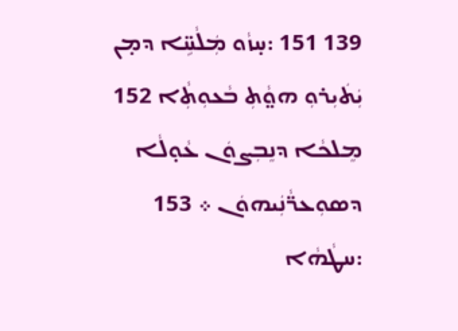139 151 :ܚ̣ܙܵܘ ܡܲܠܵܚܹ̈ܐ ܕܡ̣ܢ ܝܲܬܿܝܼܪܘܼ ܗܘ̤ܵܬܼ ܒܵܥܘܼܬܼܵܐ 152 ܡܸܠܟܵܐ ܕܢܸܒܼܨܘܿܢ ܥܵܘ̣ܠܵܐ ܕܣܘܼܥܪ̈ܵܢܲܝܗܘܿܢ ܀ 153 :ܚܛܵܗܵܐ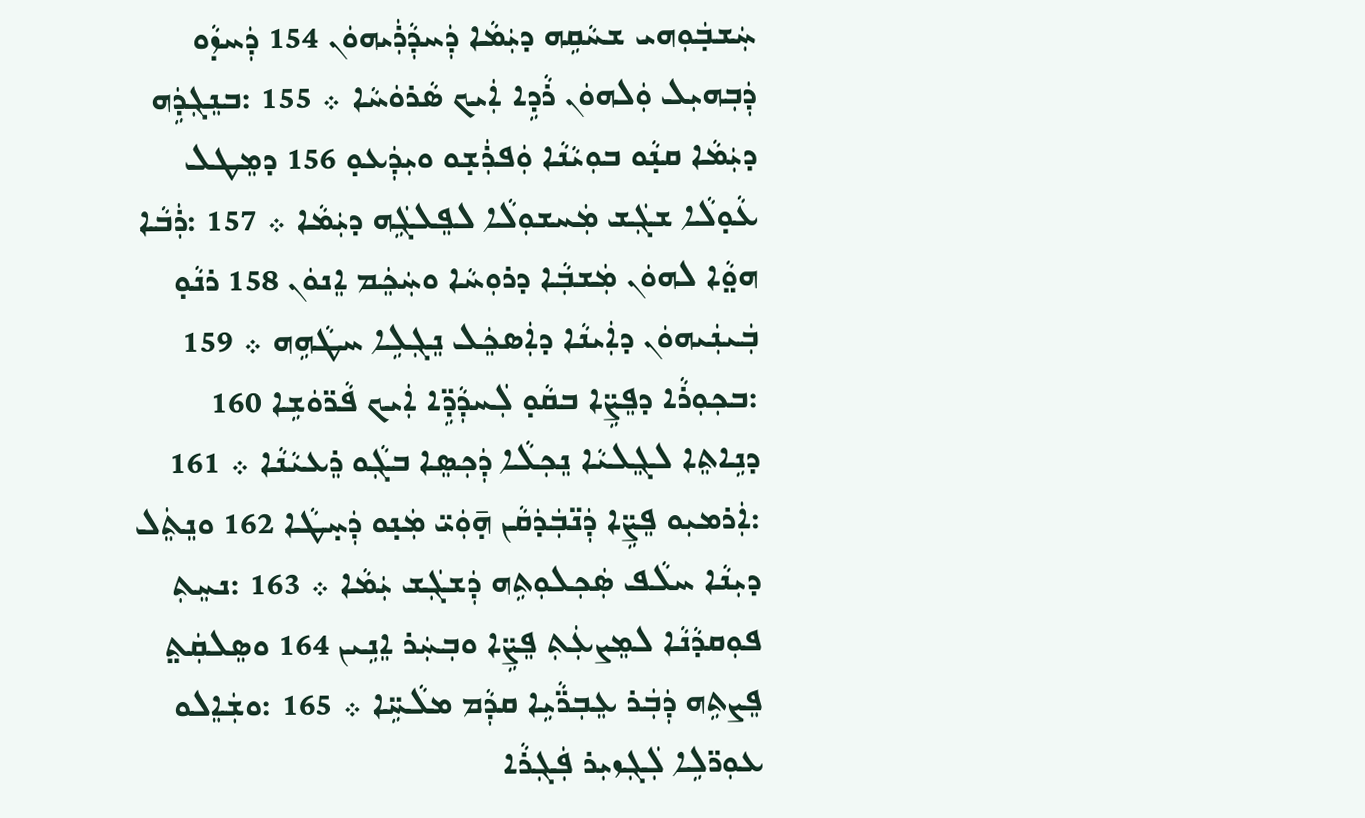ܚܲܫܒ݂ܿܘܼܗܝ ܫܚܵܩܹܗ ܕܝܲܡܵܐ ܕܲܚܕܼܵܪܲܝܗܘܿܢ 154 ܕܲܚܙ̣ܵܘ ܕܲܒܼܗܝܼܠ ܘܲܠܗܘܿܢ ܪܵܕܹܐ ܐܲܝܟ ܣܵܪܘܿܚܵܐ ܀ 155 :ܒܢܸܓܼܕܹܿܗ ܕܝܲܡܵܐ ܩܢ̣ܵܘ ܒܘܼܝܵܢܵܐ ܘܲܦܪܲܫ̣ܘ ܘܝܼܕܲܥܘ̣ 156 ܕܡܸܛܠ ܥܵܘ̣ܠܵܐ ܫܓܲܫ ܡܲܚܫܘܼܠܵܐ ܠܦܸܠܓܹܿܗ ܕܝܲܡܵܐ ܀ 157 :ܪܲܒܵܐ ܗܘ̤ܵܐ ܠܗܘܿܢ ܡܲܫܒܼܵܐ ܕܪܘܼܚܵܐ ܘܚܲܟܸܿܡ ܐܸܢܘܿܢ 158 ܪܢܵܘ̣ ܒܲܝܢܲܝܗܘܿܢ ܕܐܲܝܢܵܐ ܕܐܲܣܟܸܿܠ ܢܸܓܼܠܹܐ ܚܛܵܗܹܗ ܀ 159 :ܒܟܼܘܼܪܵܐ ܕܦܸܨܹ̈ܐ ܒܩܵܘ̣ ܠܲܚܕܼܵܕܹ̈ܐ ܐܲܝܟ ܦܵܪ̈ܘܿܫܹܐ 160 ܕܢܹܐܬܸܐ ܠܓܸܠܝܵܐ ܢܸܟܼܠܵܐ ܕܲܟܼܣܸܐ ܒܓܼܵܘ ܪܸܥܝܵܢܵܐ ܀ 161 :ܐܲܪܡܝܼܘ ܦܸܨܹ̈ܐ ܕܲܢ̈ܒܲܕܿܩܵܢ ܗ̣̄ܘܲܝ̈ ܡܲܢ̣ܘ ܕܲܚ̣ܛܵܐ 162 ܘܢܸܬܸܿܠ ܕܝܼܢܵܐ ܚܠܵܦ ܣܲܟܼܠܘܼܬܹܗ ܕܲܫܓܲܫ ܝܲܡܵܐ ܀ 163 :ܢܚܸܬܼ ܦܘܼܩܕܵܢܵܐ ܠܡܸܨܥܲܬܼ ܦܸܨܹ̈ܐ ܘܒܼܚܲܪ ܐܸܢܹܝܢ 164 ܘܣܸܠܩܲܬ̤ ܦܸܨܬܹܗ ܕܲܒܲܪ ܥܸܒܼܪ̈ܵܝܹܐ ܩܕܼܵܡ ܡܠܵܚܹ̈ܐ ܀ 165 :ܘܫܲܐܸܠܘ ܥܘܼܪ̈ܠܹܐ ܠܲܓܼܙܝܼܪ ܦܲܓܼܪܵܐ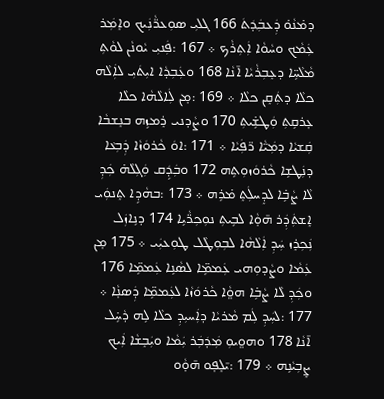ܕܡ̇ܢܵܘ̇ ܕܲܥܒ݂ܲܕܿܬܿ 166 ܓܠܝܼ ܣܘܼܥܪ̈ܵܢܲܝܟ ܘܐܸܡܲܪ ܥܲܡܵܟ ܘܚܵܘܵܐ ܐܲܬܼܪܵܟ ܀ 167 :ܦܲܢܝܼ ܝܵܘܢܵܢ ܠܘܵܬܼ ܡܵܠܵܚܹ̈ܐ ܕܥܸܒܼܪܵܝܵܐ ܐ̄ܢܵܐ 168 ܘܥܲܒܼܕܵܐ ܐܝܼܬܿܝܼ ܠܐܲܠܵܗ ܟܠܵܐ ܕܬܲܩܸܢ ܟܠܵܐ ܀ 169 :ܡ̣ܢ ܠܲܐܠܵܗܵܐ ܟܠܵܐ ܥ̣ܪܩܹܬܼ ܘܲܛܫܹ̇ܝܬܼ 170 ܘܨܵܕܢܝ ܪܸܡܙܹܗ ܒܢܸܫܒܵܐ ܩܲܫܝܵܐ ܕܡܲܝ̈ܵܐ ܪ̈ܦܲܝܵܐ ܀ 171 :ܐܘܿ ܟܵܪܘܿܙܵܐ ܕܲܒܼܥܵܐ ܕܢܲܛܫܹܐ ܟܵܪܘܿܙܘܼܬܹܗ 172 ܘܒܲܕܹܿܩ ܘܲܓܼܠܵܗ̇ ܟܲܕܼ ܠܵܐ ܨܵܒܹ̇ܐ ܠܕܸܚܠܲܬܸ ܡ̇ܪܹܗ ܀ 173 :ܒܗܵܕܹܐ ܬܸܢܘܲܝ ܐܸܫܬܲܕܲܪ ܗ̄ܘ̣ܵܐ ܠܒܹܝܬܼ ܢܘܼܟܼܪ̈ܵܝܹܐ 174 ܕܢܹܐܙܲܠ ܢܲܟܼܪܸܙ ܚܲܕܼ ܐܲܠܵܗܵܐ ܠܒܼܘܼܛܵܠ ܛܘܼܥܝܲܝ ܀ 175 ܡ̣ܢ ܥܲܡܵܐ ܘܨܵܕܘܼܗܝ ܥܲܡܡܹ̈ܐ ܠܣܵܢܹܐ ܥܲܡܡܹ̈ܐ 176 ܘܟܲܕܼ ܠܵܐ ܨܵܒܹ̇ܐ ܗܘ̤ܵܐ ܟܵܪܘܿܙܵܐ ܠܥܲܡܡܹ̈ܐ ܕܲܣܢ̣ܵܐ ܀ 177 :ܠܚܲܕܼ ܠܲܡ ܡܵܪܝܵܐ ܕܐܲܚܝܼܕܼ ܟܠܵܐ ܠܹܗ ܕܵܚܹ̇ܠ ܐ̄ܢܵܐ 178 ܘܗܘ̤ܝܘܼ ܡܲܕܿܒܲܪ ܝܲܡܵܐ ܘܝܲܒܸܫܵܐ ܐܲܝܟ ܨܸܒܼܝܵܢܹܗ ܀ 179 :ܝ̄ܠܸܦ̣ܘ ܗ̄ܘ̣ܵܘ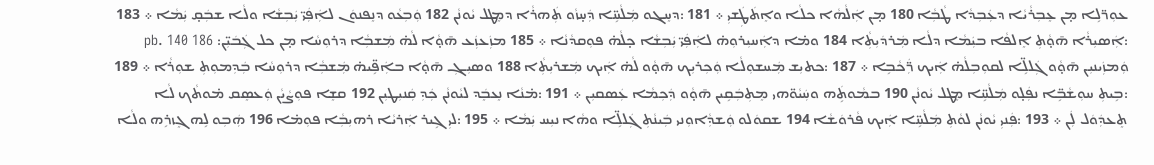ܥܘܼܪ̈ܠܹܐ ܡ̣ܢ ܥܸܒܼܪܵܝܵܐ ܕܥܲܒܼܕܵܐ ܛܵܒܼܵܐ 180 ܡ̣ܢ ܐܲܠܵܗܵܐ ܟܠܵܐ ܘܐܸܬܿܛܲܫܝܼ ܀ 181 :ܕܚܸܓܘ ܡܲܠܵܚܹ̈ܐ ܕܲܚ̣ܙܵܘ ܬܲܗܪܵܐ ܕܡܸܛܠ ܝܵܘܢܵܢ 182 ܘܲܒܼܥܵܘ ܕܢܸܦܢܘܿܢ ܠܐܲܦܲܝ̈ ܝܲܒܼܫܵܐ ܘܠܵܐ ܫܒܲܩ̣ ܝܲܡܵܐ ܀ 183 :ܐܲܣܝܼܪܵܐ ܗ̄ܘ̣ܵܬܼ ܐܸܠܦܵܐ ܒܝܲܡܵܐ ܕܠܵܐ ܡܲܪܕܿܝܼܬܼܵܐ 184 ܘܡ̇ܐ ܕܐܲܚܝܼܪܘܼܗ̇ ܠܐܲܦܲܝ̈ ܝܲܒܼܫܵܐ ܟ̣ܠܵܗ̇ ܦܘܼܩܕܵܢܵܐ ܀ 185 ܡܙܲܥܙܲܥ ܗ̄ܘ̣ܵܐ ܠܵܗ̇ ܡܲܫܒܼܵܐ ܕܪܘܼܚܵܐ ܡ̣ܢ ܟܠ ܓܲܒܿܝܼ̈ܢ: pb. 140 186 ܘܲܡܙܲܝܢܝܼܢ ܗ̄ܘ̣ܵܘ ܓܲܠܠܹ̈ܐ ܠܩܘܼܒܼܠܵܗ̇ ܐܲܝܟ ܪ̈ܲܟܵܒܹܐ ܀ 187 :ܟܬܝܼܫ ܡܲܚܫܘܼܠܵܐ ܘܲܟܼܪܝܼܟ ܗ̄ܘ̣ܵܘ ܠܵܗ̇ ܐܲܝܟ ܡܲܫܪܝܼܬܼܵܐ 188 ܘܣܝܼܓܼ ܗ̄ܘ̣ܵܐ ܒܐܲܦܹ̈ܝܗ̇ ܡܲܫܒܼܵܐ ܕܪܘܼܚܵܐ ܒܲܕܼܡܘܼܬܼ ܫܘܼܪܵܐ ܀ 189 :ܒܹܝܬܼ ܚܘܼܫܵܒܹ̈ܐ ܢܦܲܠ̣ܘ ܡܲܠܵܚܹ̈ܐ ܡܸܛܠ ܝܵܘܢܵܢ 190 ܒܡܵܘܬܹܿܗ ܘܚܲܝܵܘ̈ܗܝ ܡܸܬܼܒܲܩܹܝܢ ܗ̄ܘ̣ܵܘ ܕܲܟܼܡܵܐ ܥܲܣܩܝܼܢ ܀ 191 :ܡ̇ܢܵܐ ܢܸܥܒܸܿܕ ܠܝܵܘܢܵܢ ܟܲܕܼ ܩܲܢܝܼܛܝܼܢ 192 ܩܫܸܐ ܦܘܼܨܵܝܵܢ ܘܲܥܣܸܩ ܡ̇ܘܬܵܟ ܠܵܐ ܬܸܥܕܲܘܿܠ ܠܲܢ ܀ 193 :ܦܲܢܝܼ ܝܵܘܢܵܢ ܠܘܵܬܼ ܡܲܠܵܚܹ̈ܐ ܐܲܝܟ ܦܵܪܘܿܫܵܐ 194 ܫܩܘܿܠܘ ܘܲܫܕܼܵܐܘܼܢܝ ܒܲܝܢܵܬܼ ܓܲܠܠܹ̈ܐ ܘܗܵܐ ܢܝܼܚ ܝܲܡܵܐ ܀ 195 :ܠܝܼ ܓܹܝܪ ܐܲܪܝܵܐ ܪܗܝܼܒܼܵܐ ܦܘܼܡ̇ܐ 196 ܗܲܒܼܘ ܠܹܗ ܓܸܙܪܹܗ ܘܠܵܐ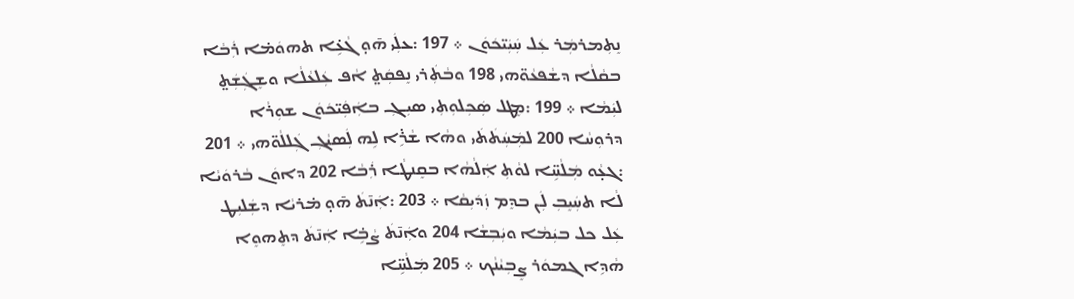ܢܸܬܼܡܪܡܲܪ ܥܲܠ ܚܲܝܲܝ̈ܟܿܘܿܢ ܀ 197 :ܥܠܲܝ ܗ̄ܘ̣ ܓܵܥܹ̇ܐ ܬܗܘܿܡ̇ܐ ܪܲܒܵܐ ܒܩܵܠܵܐ ܕܫܵܦܥܵܘ̈ܗܝ 198 ܘܒܵܬܲܪܝ ܢܸܦܩܲܬ̤ ܐܵܦ ܥܲܠܥܵܠܵܐ ܘܫܸܓܲܫܲܬ̤ ܠܝܲܡܵܐ ܀ 199 :ܡܸܛܠ ܣܲܟܼܠܘܼܬܼܝ ܣܝܼܓܼ ܒܐܲܦܲܝ̈ܟܿܘܿܢ ܫܘܼܪܵܐ ܕܪܘܼܚܵܐ 200 ܠܡܲܚܲܬܿܬܿܝ ܘܗܵܐ ܫܵܪܹ̇ܐ ܠܹܗ ܠܲܣܝܵܓܼ ܓܲܠܠܵܘ̈ܗܝ ܀ 201 :ܓܥ̣ܵܘ ܡܲܠܵܚܹ̈ܐ ܠܘܵܬܼ ܐܲܠܵܗܵܐ ܒܩܸܢܛܵܐ ܪܲܒܵܐ 202 ܕܐܘܿܢ ܒܵܪܘܿܝܵܐ ܠܵܐ ܬܚܲܝܸܒܼ ܠܲܢ ܒܕܸܡ ܙܲܕܿܝܼܩܵܐ ܀ 203 :ܐܲܢ̄ܬܿ ܗ̄ܘ̣ ܡ̇ܪܝܵܐ ܕܫܲܠܝܼܛ ܥܲܠ ܟܠ ܒܝܲܡܵܐ ܘܝܲܒܼܫܵܐ 204 ܘܐܲܢ̄ܬܿ ܨܵܒܹ̇ܐ ܐܲܢ̄ܬܿ ܕܬܸܗܘܸܐ ܗܵܕܹܐ ܓܡܘܿܪ ܨܸܒܼܝܵܢܵܟ ܀ 205 ܡܲܠܵܚܹ̈ܐ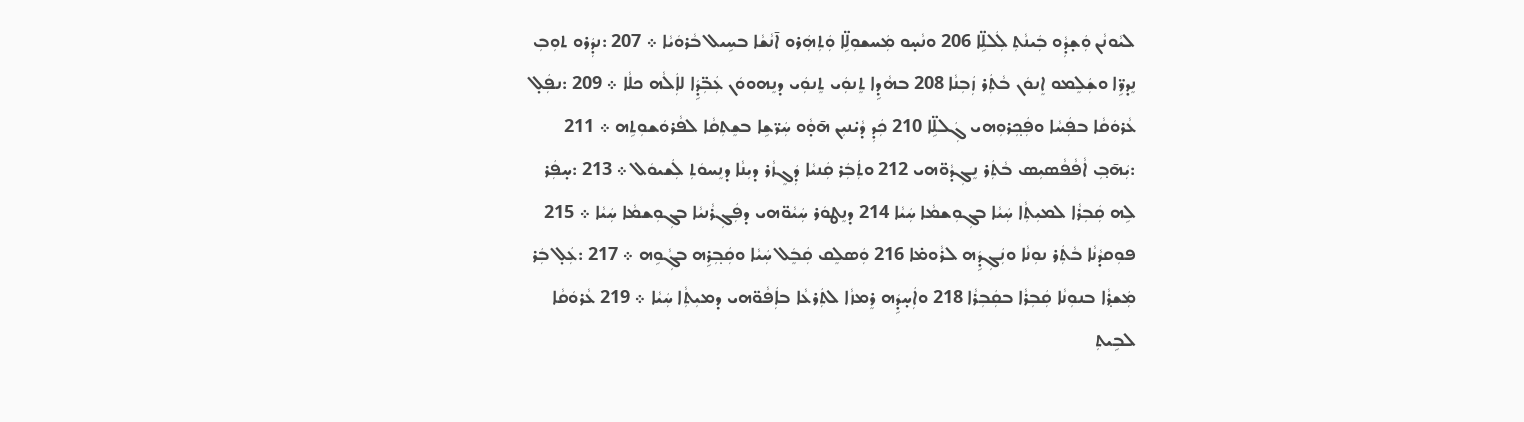ܠܝܵܘܢܵܢ ܘܲܫ̣ܕܼܵܘ ܒܲܝܢܵܬܼ ܠܲܠܠܹ̈ܐ 206 ܘܢܵܚ̣ܘ ܡܲܚܫܘܼܠܹ̈ܐ ܘܲܬܼܗܲܪܘ ܐ̄ܢܵܫܵܐ ܒܚܹܝܠ ܒܵܪܘܿܝܵܐ ܀ 207 :ܢܕܲܪܘ ܬܘܼܒܼ ܢܸܕܪܹ̈ܐ ܘܫܲܠܸܡܘ ܐܸܢܘܿܢ ܒܵܬܲܪ ܙܲܒܼܢܵܐ 208 ܒܗܵܕܹܐ ܬܸܢܘܲܝ ܬܸܢܘܲܝ ܕܢܸܗܘܘܿܢ ܥܲܒܼ̈ܕܹܿܐ ܠܐܲܠܵܗ ܟܠܵܐ ܀ 209 :ܢܦܲܠ̣ ܥܵܪܘܿܩܵܐ ܒܦܲܚܵܐ ܘܦܲܟܼ݂ܪܘܼܗܝ ܓܲܠܠܹ̈ܐ 210 ܟܲܕܼ ܕܵܝ̇ܢܝܼܢ ܗ̄ܘ̣ܵܘ ܚܲܪ̈ܫܹܐ ܒܫܸܬܼܩܵܐ ܠܦܵܪܘܿܫܘܼܬܹܗ ܀ 211 :ܝܲܗ̄ܒܼ݂ ܐܵܦܵܦܵܣܝܼܣ ܒܵܬܲܪ ܢܸܓܼܕܵܘ̈ܗܝ 212 ܘܬܲܒܲܪ ܩܲܢܝܵܐ ܕܲܓܸܙܵܪ ܕܝܼܢܵܐ ܕܢܸܚܘܿܬܼ ܠܲܫܝܘܿܠ ܀ 213 :ܚ̣ܦܲܪ ܠܹܗ ܩܲܒܼܪܵܐ ܠܡܝܼܬܼܵܐ ܚܲܝܵܐ ܒܓܼܘܼܫܡܵܐ ܚܲܝܵܐ 214 ܕܢܸܛܘܿܪ ܚܲܝܵܘ̈ܗܝ ܕܦܲܓܼܪܵܢܝܵܐ ܒܓܼܘܼܫܡܵܐ ܚܲܝܵܐ ܀ 215 ܦܘܼܩܕܵܢܵܐ ܒܵܬܲܪ ܢܘܼܢܵܐ ܘܢܲܓܼܕܹܿܗ ܠܪܵܘܡ̇ܐ 216 ܘܲܣܠܸܩ ܩܲܒܸܿܠ ܚܲܝܵܐ ܘܩܲܒܼ݂ܪܹܗ ܒܓܼܵܘܹܗ ܀ 217 :ܥܲܠ̣ ܒܲܪ ܡܲܫܪ݂ܵܐ ܒܢܘܼܢܵܐ ܩܲܒܼܪܵܐ ܒܩܲܒܼܪܵܐ 218 ܘܐܲܚ̣ܕܹܿܗ ܪܸܡܙܵܐ ܠܬܲܪܥܵܐ ܒܐܲܦܵܘ̈ܗܝ ܕܡܝܼܬܼܵܐ ܚܲܝܵܐ ܀ 219 ܥܵܪܘܿܩܵܐ ܠܒܹܝܬܼ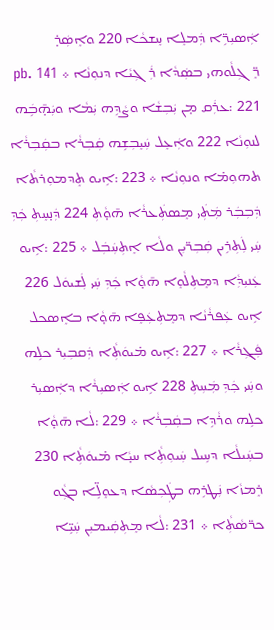ܐܲܣܝܼܪܹ̈ܐ ܕܲܡܠܸܐ ܚܸܫܟܵܐ 220 ܘܐܸܣܲܪ̣ ܪܸ̈ܓܼܠܵܘܗܝ ܒܣܲܕܵܐ ܪܲܓܼܝܵܐ ܕܢܘܼܢܵܐ ܀ pb. 141 221 :ܥܪܲܩ ܡ̣ܢ ܝܲܒܼܫܵܐ ܘܨܵܕܹܗ ܝܲܡܵܐ ܘܝܲܗ̣̄ܒܹܿܗ ܠܢܘܼܢܵܐ 222 ܘܐܲܥܸܠ ܚܲܝܸܒܼܫܹܗ ܩܲܒܼܪܵܐ ܒܩܲܒܼܪܵܐ ܬܗܘܼܡ̇ܐ ܘܢܘܼܢܵܐ ܀ 223 :ܐܹܝܘ ܬܸܕܡܘܼܪܬܵܐ ܕܲܒܼܒܲܪ ܡܲܬܲܝ ܡܸܣܬܲܥܪܵܐ ܗ̄ܘ̣ܵܬܼ 224 ܕܲܢ̣ܚܸܬܼ ܟܲܕܼ ܚܲܝ ܠܲܬܼܪܹܝܢ ܩܲܒܼܪ̈ܝܼܢ ܘܠܵܐ ܐܸܬܼܚܲܒܲܠ ܀ 225 :ܐܹܝܘ ܥܲܢܝܼܕܼܵܐ ܕܡܸܬܼܠܵܘܸܐ ܗ̄ܘ̣ܵܐ ܟܲܕܼ ܚܲܝ ܠܲܫܝܘܿܠ 226 ܐܹܝܘ ܥܲܦܪܵܢܵܐ ܕܡܸܬܼܥܲܦܸܐ ܗ̄ܘ̣ܵܐ ܒܐܸܣܟܠ ܦܲܓܼܪܵܐ ܀ 227 :ܐܹܝܘ ܡ̇ܝܘܿܬܼܵܐ ܕܲܩܒܼܝܼܪ ܟܠܹܗ ܘܚܲܝ ܟܲܕܼ ܡܲܚܼܬܼ 228 ܐܹܝܘ ܐܲܣܝܼܪܵܐ ܕܐܲܣܝܼܪ ܟܠܹܗ ܘܪܵܕܹܐ ܒܩܲܒܼܪܵܐ ܀ 229 :ܠܵܐ ܗ̄ܘ̣ܵܐ ܒܚܲܝܠܵܐ ܕܚܹܝܠ ܚܲܝܘܼܬܼܵܐ ܚܝ̣ܵܐ ܡ̇ܝܘܿܬܼܵܐ 230 ܪܸܡܙܵܐ ܢܲܛܪܹܗ ܒܛܲܟܼܣܵܐ ܕܥܘܸܠܹ̈ܐ ܒܓܼܵܘ ܟܪ̈ܣܵܬܼܵܐ ܀ 231 :ܠܵܐ ܡܸܬܼܩܲܝܡܝܼܢ ܚܲܝܹ̈ܐ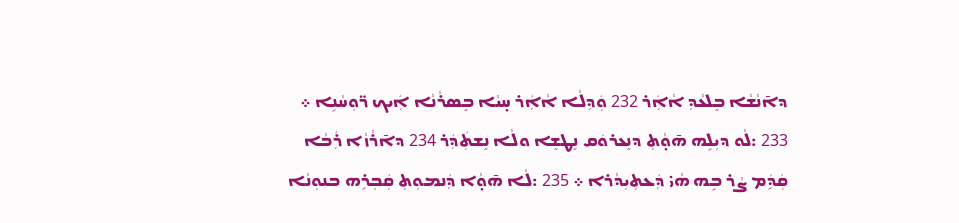ܕܐ̄ܢܵܫܵܐ ܒܸܠܥܵܕܼ ܐܵܐܲܪ 232 ܘܲܕܼܠܵܐ ܐܵܐܲܪ ܚ̣ܝܵܐ ܒܸܣܪܵܢܵܐ ܐܲܝܟ ܪ̈ܘܼܚܵܢܹܐ ܀ 233 :ܠܵܘ ܕܝܼܠܹܗ ܗ̄ܘ̣ܵܬܼ ܕܢܸܥܪܘܿܩ ܢܸܛܫܸܐ ܘܠܵܐ ܢܸܫܬܲܕܲܪ 234 ܕܐ̄ܪܵܙܵܐ ܪܲܒܵܐ ܩܲܕܹܿܡ ܨܵܪ ܒܹܗ ܗܵܝ̇ ܕܲܥܬܼܝܼܕܵܪܐ ܀ 235 :ܠܵܐ ܗ̄ܘ̣ܵܐ ܕܲܢܡܘܼܬܼ ܩܲܒܼܪܹܗ ܒܢܘܼܢܵܐ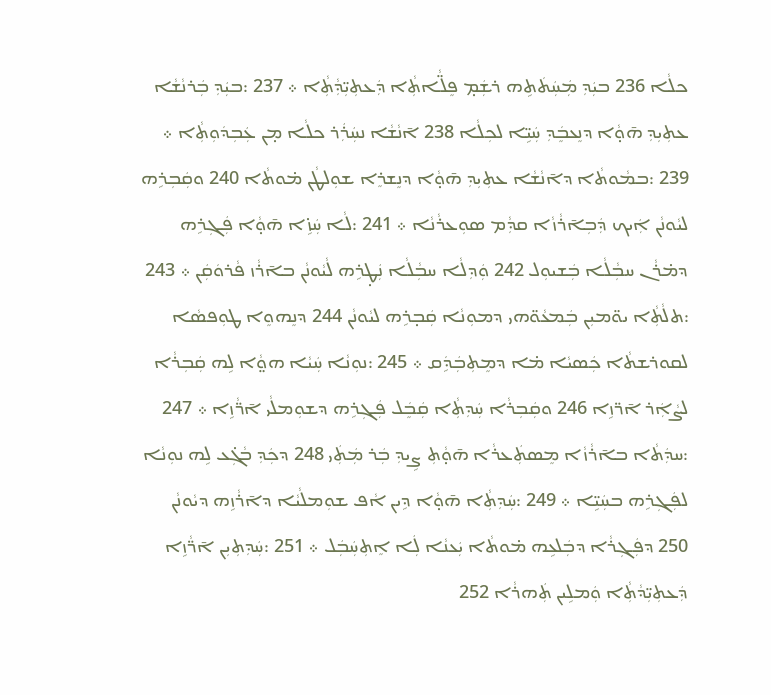ܟܠܵܐ 236 ܒܝܲܕܼ ܡܲܚܲܬܿܬܹܗ ܪܫܲܡ̣ ܦܸܠ̈ܵܐܬܼܵܐ ܕܲܥܬܼܝܼ̈ܕܼܵܬܼܵܐ ܀ 237 :ܒܝܲܕܼ ܒܲܪܢܵܫܵܐ ܥܬܼܝܼܕܼ ܗ̄ܘ̣ܵܐ ܕܢܸܥܒܸܿܕܼ ܚܲܝܹ̈ܐ ܠܟܼܠܵܐ 238 ܐ̄ܢܵܫܵܐ ܢܚܲܪܲܪ ܟܠܵܐ ܡ̣ܢ ܥܲܒܼܕܿܘܼܬܼܵܐ ܀ 239 :ܒܡܵܘܬܵܐ ܕܐ̄ܢܵܫܵܐ ܥܬܼܝܼܕܼ ܗ̄ܘ̣ܵܐ ܕܢܸܫܪܸܐ ܫܘܼܠܛܵܢ ܡ̇ܘܬܵܐ 240 ܘܩܲܒܼܪܹܗ ܠܝܵܘܢܵܢ ܐܲܝܟ ܕܲܒܼܐ̄ܪܵܙܵܐ ܩܕܼܵܡ ܣܘܼܥܪܵܢܵܐ ܀ 241 :ܠܵܐ ܚܲܙܹ̇ܐ ܗ̄ܘ̣ܵܐ ܦܲܓܼܪܹܗ ܕܡ̇ܪܵܢ ܚܒܼܵܠܵܐ ܒܲܫܝܘܼܠ 242 ܘܲܕܼܠܵܐ ܚܒܼܵܠܵܐ ܢܲܛ̣ܪܹܗ ܠܵܝܵܘܢܵܢ ܒܐ̄ܪܵܙ ܦܵܪܘܿܩܲܢ ܀ 243 :ܬܠܵܬܼܵܐ ܝܘ̈ܡܝܼܢ ܒܲܡܥܵܘ̈ܗܝ ܕܡܘܼܢܵܐ ܩܲܒ̣ܪܹܗ ܠܝܵܘܢܵܢ 244 ܕܢܸܗܘܸܐ ܛܘܼܦܣܵܐ ܠܩܘܪܫܬܵܐ ܟܲܣܝܵܐ ܡ̇ܐ ܕܡܸܬܼܒܲܕܹܿܩ ܀ 245 :ܢܘܼܢܵܐ ܚܲܝܵܐ ܗܘ̤ܵܐ ܠܹܗ ܩܲܒܼܪܵܐ ܠܨܵܐܲܪ ܐ̄ܪ̈ܙܹܐ 246 ܘܩܲܒܼܪܵܐ ܚܲܕܼܬܼܵܐ ܩܲܒܸܿܠ ܦܲܓܼܪܹܗ ܕܫܘܼܡܠܵܝ ܐ̄ܪ̈ܵܙܹܐ ܀ 247 :ܚܕܲܬܵܐ ܒܐ̄ܪܵܙܵܐ ܡܸܣܬܲܥܪܵܐ ܗ̄ܘ̣ܵܬܼ ܨܹܝܕܼ ܒܲܪ ܡܲܬܲܝ 248 ܕܟܲܕܼ ܒܵܓܼ̇ܥ ܠܹܗ ܢܘܼܢܵܐ ܠܦܲܓܼܪܹܗ ܒܚܲܝܹ̈ܐ ܀ 249 :ܚܲܕܼܬܼܵܐ ܗ̄ܘ̣ܵܐ ܕܹܝܢ ܐܵܦ ܫܘܼܡܠܵܝܵܐ ܕܐ̄ܪܵܙܹܗ ܕܝܵܘܢܵܢ 250 ܕܦܲܓܼܪܵܐ ܕܒܲܠܥܹܗ ܡ̇ܘܬܵܐ ܝܲܥܢܵܐ ܠܲܐ ܐܸܬܼܚܲܒܲܠ ܀ 251 :ܚܲܕܼܬܼܝܼܢ ܐ̄ܪ̈ܵܙܹܐ ܕܲܥܬܼܝܼ̈ܕܵܬܼܵܐ ܘܲܡܠܹܝܢ ܬܲܗܪܵܐ 252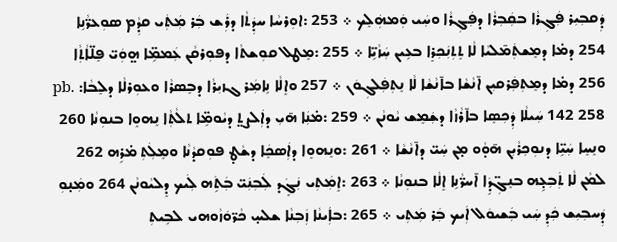ܕܲܩܒܼܝܼܪ ܦܲܓܼܪܵܐ ܒܩܲܒܼܪܵܐ ܕܦܲܓܼܪܵܐ ܘܚܲܝ ܘܲܡܗܲܠܸܟ ܀ 253 :ܐܘܼܪܚܵܐ ܚܕܲܬܵܐ ܕܪܲܫ ܒܲܪ ܡܲܬܲܝ ܩܕܼܵܡ ܣܘܼܥܪ̈ܵܢܹܐ 254 ܕܡ̇ܐ ܕܡܸܫܬܲܡ̄ܠܝܵܐ ܠܵܐ ܬܸܬܼܢܲܟܼܪܸܐ ܒܥܹܝܢ ܚܲܙܵܝܹ̈ܐ ܀ 255 :ܡܸܛܠ ܩܘܼܫܬܵܐ ܕܦܘܼܪܩܵܢ ܥܲܡܡܹ̈ܐ ܗ̤ܘܲܝ̈ ܦܸܠ̈ܐܵܬܼܵܐ 256 ܕܡ̇ܐ ܕܡܸܬܼܦܲܪܩܝܼܢ ܐ̄ܢܵܫܵܐ ܒܐ̄ܢܵܫܵܐ ܠܵܐ ܢܸܬܼܦܲܠܓܼܘܿܢ ܀ 257 ܘܐܸܠܵܐ ܢܹܐܡܲܪ ܓܙܝܼܪܵܐ ܕܒܸܣܪܵܐ ܘܥܘܼܪܠܵܐ ܕܠܸܒܵܐ: pb. 142 258 ܚܲܝܠܵܐ ܕܲܟܼܣܸܐ ܒܐ̄ܪܵܙܵܐ ܕܫܲܡܸܫ ܝܵܘܢܵܢ ܀ 259 :ܡ̇ܢܲܐ ܗ̄ܝܼ ܕܐܲܠܨܬ̤ ܕܝܵܘܡܹ̈ܐ ܬܠܵܬܼܵܐ ܢܸܗܘܸܐ ܒܢܘܼܢܵܐ 260 ܘܢܸܚܸܐ ܚܲܝܹ̈ܐ ܕܢܘܼܟܼܪܵܝܼܢ ܗ̄ܘ̣ܵܘ ܡ̣ܢ ܚܲܝ̈ ܕܐ̄ܢܵܫܵܐ ܀ 261 :ܘܢܸܗܘܸܐ ܕܐܲܣܟܸܿܐ ܕܫܵܛ̣ ܦܘܼܩܕܵܢܵܐ ܘܡܸܠܲܬܼ ܡ̇ܪܹܗ 262 ܠܡܵܢ ܠܵܐ ܬܲܒܼܥ̣ܹܗ ܒܢܸܓܼ̈ܕܹܿܐ ܐ̄ܚܪ̈ܵܢܹܐ ܐܸܠܵܐ ܒܢܘܼܢܵܐ ܀ 263 :ܐܸܡܲܬܼܝ ܢܲܓܸܿܕ ܠܲܒܼܢܲܝ̈ ܒܲܬܹܿܗ ܠܲܝܟ ܕܸܠܝܵܘܢܵܢ 264 ܘܡܲܢ̣ܘܼ ܕܲܚܒܼܝܼܫ ܟܲܕܼ ܚܲܝ ܒܲܫܝܘܿܠ ܐܲܝܟ ܒܲܪ ܡܲܬܼܝ ܀ 265 :ܒܐܲܝܢܵܐ ܙܲܒܼܢܵܐ ܫܠܚ̣ ܟܵܪ̈ܘܿܙܵܘܗܝ ܠܒܹܝܬܼ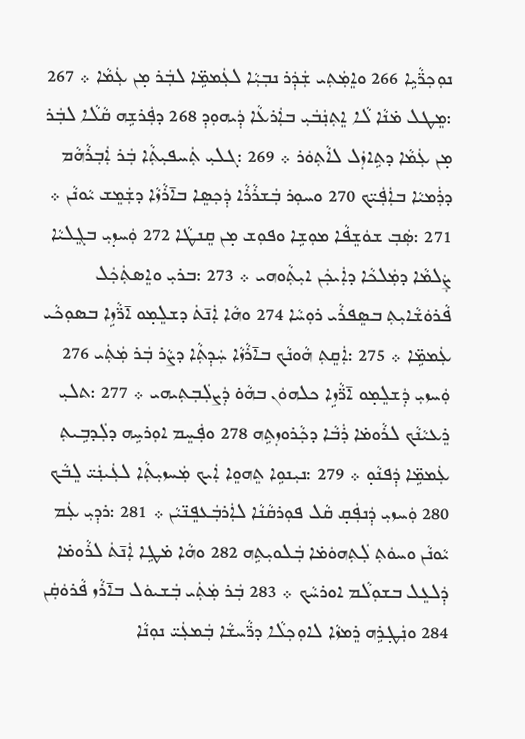ܢܘܼܟܼܪ̈ܵܝܹܐ 266 ܘܐܸܡܲܬܼܝ ܫܲܕܲܪ ܢܒܼܝܼܵܐ ܠܥܲܡܡܹ̈ܐ ܠܒܲܪ ܡ̣ܢ ܥܲܡܵܐ ܀ 267 :ܡܸܛܠ ܡ̇ܢܵܐ ܠܵܐ ܐܸܬܼܢܲܒܿܝܼ ܒܐܲܪܥܵܐ ܕܲܝܗܘܼܕܼ 268 ܕܦܲܪܫܹܗ ܩܵܠܵܐ ܠܒܲܪ ܡ̣ܢ ܥܲܡܵܐ ܕܬܹܐܙܲܠ ܠܐܵܬܼܘܿܪ ܀ 269 :ܓܠܝܼ ܬܲܚܦܝܼܬܼܵܐ ܒܲܪ ܐܲܒܼܪܵܗܵܡ ܕܪܲܡܝܵܐ ܒܐܲܦܲܝ̈ܟ 270 ܘܚܘܼܪ ܒܲܫܪܵܪܵܐ ܕܲܟܼܣܸܐ ܒܐ̄ܪܵܙܵܐ ܕܫܲܡܸܫ ܝܵܘܢܵܢ ܀ 271 :ܣܲܒܼ ܫܘܿܫܸܦܵܐ ܡܘܼܫܹܐ ܘܦܘܼܫ ܡ̣ܢ ܩܸܢܛܵܐ 272 ܘܲܚܙ̣ܝܼ ܒܓܸܠܝܵܐ ܨܲܠܡܵܐ ܕܡܲܠܟܵܐ ܕܐܲܝܟܲܢ ܐܝܼܬܼܵܘܗܝ ܀ 273 :ܒܪܝܼ ܘܐܸܣܬܲܟܲܠ ܦܵܪܘܿܫܵܐܝܼܬܼ ܒܣܸܦܪܵܝ ܪܘܼܚܵܐ 274 ܘܗܵܐ ܐܲܢ̄ܬܿ ܕܫܠܸܡ̣ܘ ܐ̄ܪ̈ܵܙܹܐ ܒܣܘܼܟܵܝ ܥܲܡܡܹ̈ܐ ܀ 275 :ܐܲܩܸܬܼ ܗܵܘܢܵܟ ܒܐ̄ܪܵܙܵܐ ܚܲܕܼܬܼܵܐ ܕܨܵܪ ܒܲܪ ܡܲܬܲܝ 276 ܘܲܚܙܝܼ ܕܲܫܠܸܡ̣ܘ ܐ̄ܪ̈ܵܙܹܐ ܟܠܗܘܿܢ ܒܗܵܘ̇ ܕܲܨܠܲܒܼܬܼܝܗܝ ܀ 277 :ܬܠܝܼ ܪܸܥܝܵܢܵܟ ܠܪܵܘܡ̇ܐ ܪܲܒܵܐ ܕܟܼܵܪܘܙܼܬܹܗ 278 ܘܦܲܚܸܡ ܐܘܼܪܚܹܗ ܕܠܲܕܒܹܝܬܼ ܥܲܡܡܹ̈ܐ ܕܲܦܢܵܘ̣ ܀ 279 :ܢܝܼܢܘܹܐ ܬܸܗܘܸܐ ܐܲܝܟ ܡܲܚܙܝܼܬܼܵܐ ܠܥܲܝܢܲܝ̈ ܠܸܒܵܟ 280 ܘܲܚܙܝܼ ܕܲܢܦܲܩ̣ ܩܵܠ ܦܘܼܪܩܵܢܵܐ ܠܐܲܪܒܲܥܦܸܢ̈ܝܵܢ ܀ 281 :ܪܕܼܝܼ ܥܲܡ ܝܵܘܢܵܢ ܘܚܘܿܬܼ ܠܲܬܼܗܘܿܡ̇ܐ ܒܲܠܘܝܼܬܹܗ 282 ܘܗܵܐ ܡ̇ܛܹܐ ܐܲܢ̄ܬܿ ܠܪܵܘܡ̇ܐ ܕܲܠܥܸܠ ܒܫܘܼܠܵܡ ܐܘܪܚܵܟ ܀ 283 ܒܲܪ ܡܲܬܲܝ ܒܲܫܝܘܿܠ ܒܐ̄ܪܵܙ ܦܵܪܘܿܩܲܢ 284 ܘܢܲܛ̣ܪܹܗ ܪܸܡܙܵܐ ܠܐܘܼܟܼܠܵܐ ܕܪ̈ܵܚܫܵܐ ܒܲܡܥܲܝ̈ ܢܘܼܢܵܐ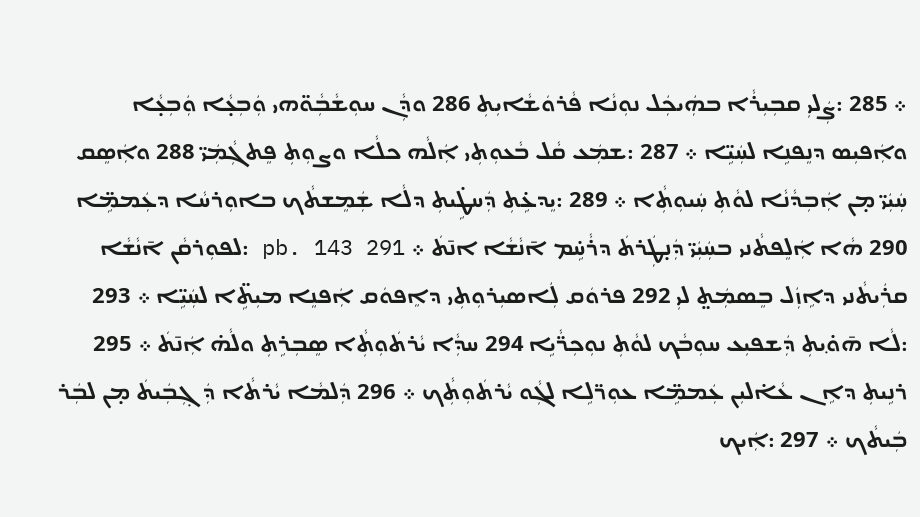܀ 285 :ܨܲܠܝܼ ܩܒܼܝܼܪܵܐ ܒܗܲܝܟܲܠ ܢܘܼܢܵܐ ܦܵܪܘܿܫܵܐܝܼܬܼ 286 ܘܕܼܵܢ ܚܘܼܫܵܒܼܵܘ̈ܗܝ ܘܲܒܼܥ̣ܵܐ ܘܲܒܼܥ̣ܵܐ ܘܐܲܦܝܼܣ ܕܢܸܦܢܹܐ ܠܚܲܝܹ̈ܐ ܀ 287 :ܫܡܲܥ ܩܵܠ ܒܵܥܘܼܬܼܝ ܐܲܠܵܗ ܟܠܵܐ ܘܨܘܼܬܼ ܦܸܬܓܼܵܡܲܝ̈ 288 ܘܐܲܣܸܩ ܚܲܝܲܝ̈ ܡ̣ܢ ܐܲܒܼܕܵܢܵܐ ܠܘܵܬܼ ܚܲܝܘܼܬܼܵܐ ܀ 289 :ܝܸܕܥܹ̇ܬܼ ܕܲܚܛܹ̇ܝܬܼ ܕܠܵܐ ܫܲܡܸܫܬܵܟ ܒܐܘܼܪܚܵܐ ܕܥܲܡܡܹ̈ܐ 290 ܗܵܐ ܐܲܠܸܦܬܵܢܝ ܒܚܲܝܲܝ̈ ܕܲܢ̣ܛܲܪܬܿ ܕܪܵܚܹ̇ܡ ܐ̄ܢܵܫܵܐ ܐܢ̄ܬܿ ܀ pb. 143 291 :ܠܦܘܼܪܩܵܢ ܐ̄ܢܵܫܵܐ ܩܪܲܝܬܵܢܝ ܕܐܹܙܲܠ ܒܸܣܡܲܬ̤ ܠܝܼ 292 ܦܪܘܿܩ ܠܲܐܣܝܼܪܘܼܬܼܝ ܕܐܸܦܘܿܩ ܐܲܦܢܸܐ ܡܝܼܬܹ̈ܐ ܠܚܲܝܹ̈ܐ ܀ 293 :ܠܵܐ ܗ̄ܘ݂̇ܝܬܼ ܕܲܫܦܝܼܥ ܚܘܼܒܵܟ ܠܘܵܬܼ ܢܘܼܟܼܪ̈ܵܝܹܐ 294 ܚܕܼܵܐ ܝܵܪܬܿܘܼܬܼܵܐ ܣܸܒܼܪܹܬܼ ܘܠܵܗ̇ ܐܲܢ̄ܬܿ ܀ 295 ܪܢܹܝܬܼ ܕܐܹܢ ܥܵܐ̇ܠܝܼܢ ܥܲܡܡܹ̈ܐ ܥܘܼܪ̈ܠܹܐ ܠܓܼܵܘ ܝܵܪܬܿܘܼܬܼܵܟ ܀ 296 ܕܲܠܡܵܐ ܝܵܪܬܵܐ ܕܲܓܼ݂ܒܲܝܬܿ ܡ̣ܢ ܠܒܲܪ ܒܲܝܬܵܟ ܀ 297 :ܐܲܝܟ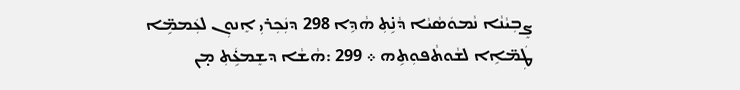ܨܸܒܼܝܵܢܵܐ ܢܵܡܘܿܣܵܝܵܐ ܕܵܢܹ̇ܬܼ ܗܵܕܹܐ 298 ܕܢܲܟܼܪܝܼ ܐܸܢܘܼܢ ܠܥܲܡܡܹ̈ܐ ܛܲܡ̈ܐܹܐ ܠܫܵܘܬܵܦܘܼܬܹܗ ܀ 299 :ܗܵܫܵܐ ܕܫܸܡܥܹ̇ܿܬܼ ܡ̣ܢ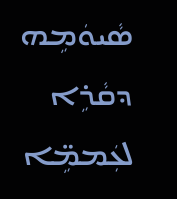ܣܵܝܘܿܡܹܗ ܕܩܵܪܹܐ ܠܥܲܡܡܹ̈ܐ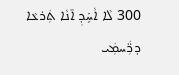300 ܠܵܐ ܐܵܚܹ̇ܕܼ ܐ̄ܢܵܐ ܬܲܪܥܵܐ ܕܪ̈ܲܚܡܲܝ